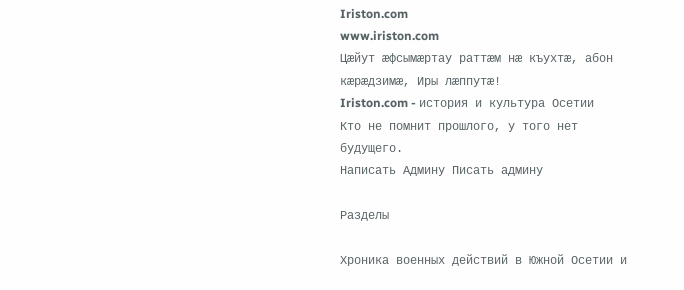Iriston.com
www.iriston.com
Цæйут æфсымæртау раттæм нæ къухтæ, абон кæрæдзимæ, Иры лæппутæ!
Iriston.com - история и культура Осетии
Кто не помнит прошлого, у того нет будущего.
Написать Админу Писать админу

Разделы

Хроника военных действий в Южной Осетии и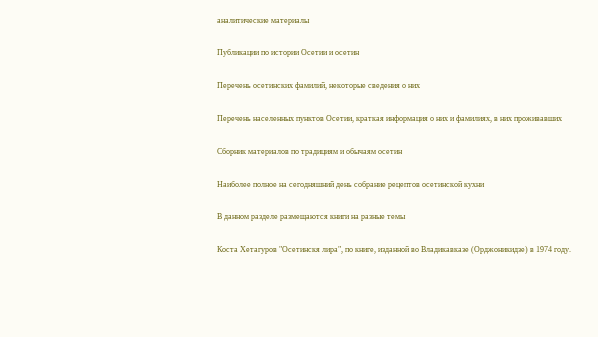аналитические материалы

Публикации по истории Осетии и осетин

Перечень осетинских фамилий, некоторые сведения о них

Перечень населенных пунктов Осетии, краткая информация о них и фамилиях, в них проживавших

Сборник материалов по традициям и обычаям осетин

Наиболее полное на сегодняшний день собрание рецептов осетинской кухни

В данном разделе размещаются книги на разные темы

Коста Хетагуров "Осетинскя лира", по книге, изданной во Владикавказе (Орджоникидзе) в 1974 году.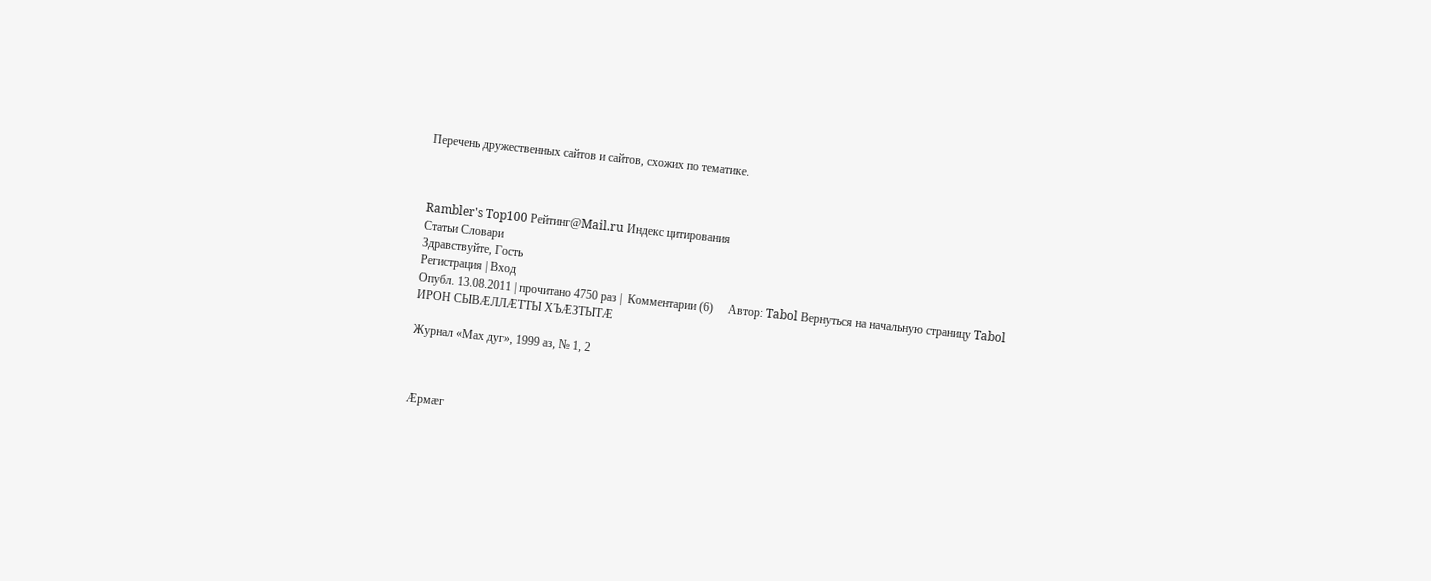Перечень дружественных сайтов и сайтов, схожих по тематике.



Rambler's Top100 Рейтинг@Mail.ru Индекс цитирования
Статьи Словари
Здравствуйте, Гость
Регистрация | Вход
Опубл. 13.08.2011 | прочитано 4750 раз |  Комментарии (6)     Автор: Tabol Вернуться на начальную страницу Tabol
ИРОН СЫВÆЛЛÆТТЫ ХЪÆЗТЫТÆ

Журнал «Мах дуг», 1999 аз, № 1, 2



Æрмæг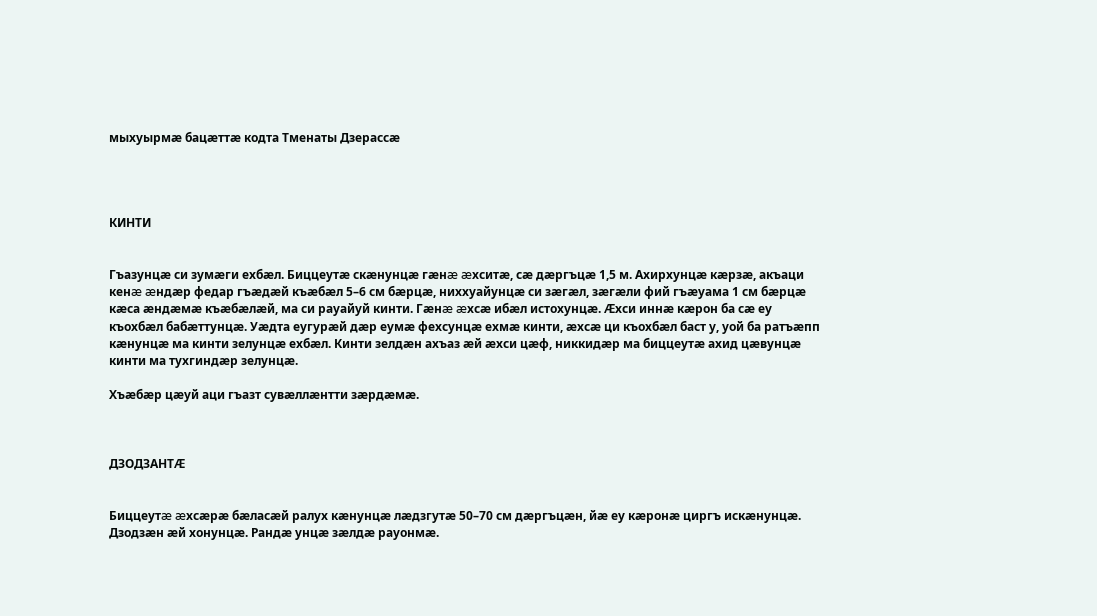мыхуырмæ бацæттæ кодта Тменаты Дзерассæ




КИНТИ


Гъазунцæ си зумæги ехбæл. Биццеутæ скæнунцæ гæнæ æхситæ, сæ дæргъцæ 1,5 м. Ахирхунцæ кæрзæ, акъаци кенæ æндæр федар гъæдæй къæбæл 5–6 см бæрцæ, ниххуайунцæ си зæгæл, зæгæли фий гъæуама 1 см бæрцæ кæса æндæмæ къæбæлæй, ма си рауайуй кинти. Гæнæ æхсæ ибæл истохунцæ. Æхси иннæ кæрон ба сæ еу къохбæл бабæттунцæ. Уæдта еугурæй дæр еумæ фехсунцæ ехмæ кинти, æхсæ ци къохбæл баст у, уой ба ратъæпп кæнунцæ ма кинти зелунцæ ехбæл. Кинти зелдæн ахъаз æй æхси цæф, никкидæр ма биццеутæ ахид цæвунцæ кинти ма тухгиндæр зелунцæ.

Хъæбæр цæуй аци гъазт сувæллæнтти зæрдæмæ.



ДЗОДЗАНТÆ


Биццеутæ æхсæрæ бæласæй ралух кæнунцæ лæдзгутæ 50–70 см дæргъцæн, йæ еу кæронæ циргъ искæнунцæ. Дзодзæн æй хонунцæ. Рандæ унцæ зæлдæ рауонмæ.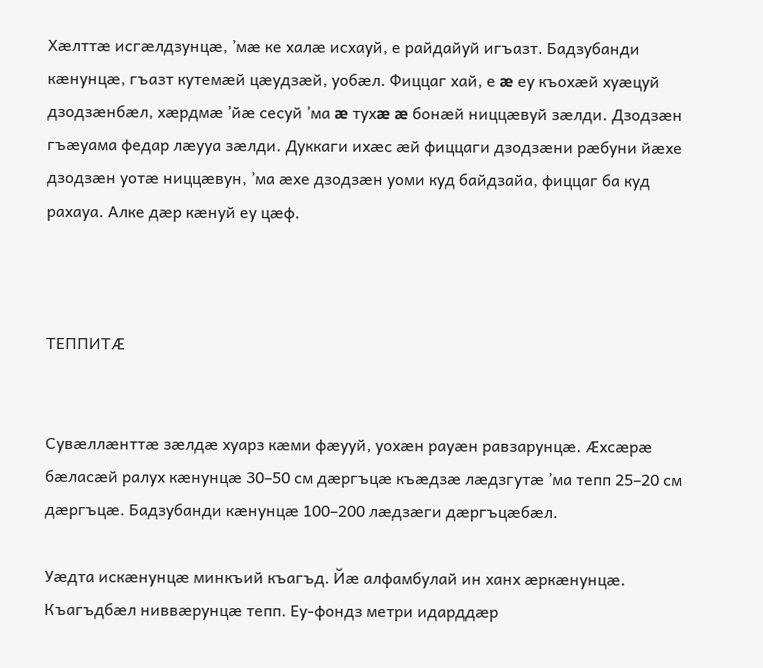Хæлттæ исгæлдзунцæ, ’мæ ке халæ исхауй, е райдайуй игъазт. Бадзубанди кæнунцæ, гъазт кутемæй цæудзæй, уобæл. Фиццаг хай, е æ еу къохæй хуæцуй дзодзæнбæл, хæрдмæ ’йæ сесуй ’ма æ тухæ æ бонæй ниццæвуй зæлди. Дзодзæн гъæуама федар лæууа зæлди. Дуккаги ихæс æй фиццаги дзодзæни рæбуни йæхе дзодзæн уотæ ниццæвун, ’ма æхе дзодзæн уоми куд байдзайа, фиццаг ба куд рахауа. Алке дæр кæнуй еу цæф.



ТЕППИТÆ


Сувæллæнттæ зæлдæ хуарз кæми фæууй, уохæн рауæн равзарунцæ. Æхсæрæ бæласæй ралух кæнунцæ 30–50 см дæргъцæ къæдзæ лæдзгутæ ’ма тепп 25–20 см дæргъцæ. Бадзубанди кæнунцæ 100–200 лæдзæги дæргъцæбæл.

Уæдта искæнунцæ минкъий къагъд. Йæ алфамбулай ин ханх æркæнунцæ. Къагъдбæл ниввæрунцæ тепп. Еу-фондз метри идарддæр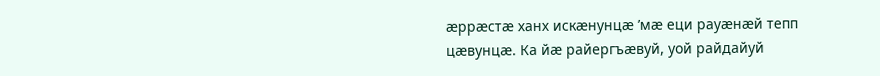æррæстæ ханх искæнунцæ ’мæ еци рауæнæй тепп цæвунцæ. Ка йæ райергъæвуй, уой райдайуй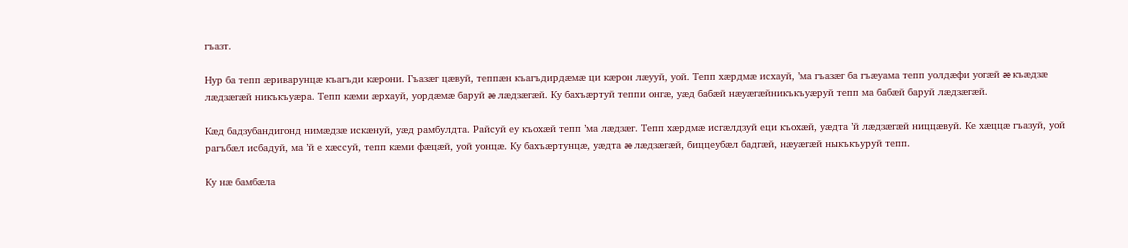гъазт.

Нур ба тепп æриварунцæ къагъди кæрони. Гъазæг цæвуй, теппæн къагъдирдæмæ ци кæрон лæууй, уой. Тепп хæрдмæ исхауй, ’ма гъазæг ба гъæуама тепп уолдæфи уогæй æ къæдзæ лæдзæгæй никъкъуæра. Тепп кæми æрхауй, уордæмæ баруй æ лæдзæгæй. Ку бахъæртуй теппи онгæ, уæд бабæй нæуæгæйникъкъуæруй тепп ма бабæй баруй лæдзæгæй.

Кæд бадзубандигонд нимæдзæ искæнуй, уæд рамбулдта. Райсуй еу къохæй тепп ’ма лæдзæг. Тепп хæрдмæ исгæлдзуй еци къохæй, уæдта ’й лæдзæгæй ниццæвуй. Ке хæццæ гъазуй, уой рагъбæл исбадуй, ма ’й е хæссуй, тепп кæми фæцæй, уой уонцæ. Ку бахъæртунцæ, уæдта æ лæдзæгæй, биццеубæл бадгæй, нæуæгæй ныкъкъуруй тепп.

Ку нæ бамбæла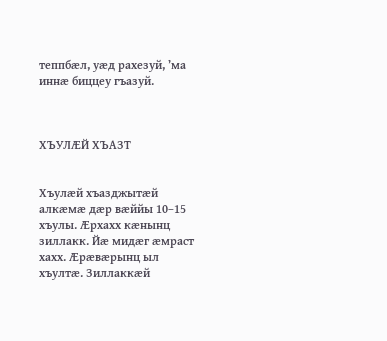теппбæл, уæд рахезуй, ’ма иннæ биццеу гъазуй.



ХЪУЛÆЙ ХЪАЗТ


Хъулæй хъазджытæй алкæмæ дæр вæййы 10–15 хъулы. Æрхахх кæнынц зиллакк. Йæ мидæг æмраст хахх. Æрæвæрынц ыл хъултæ. Зиллаккæй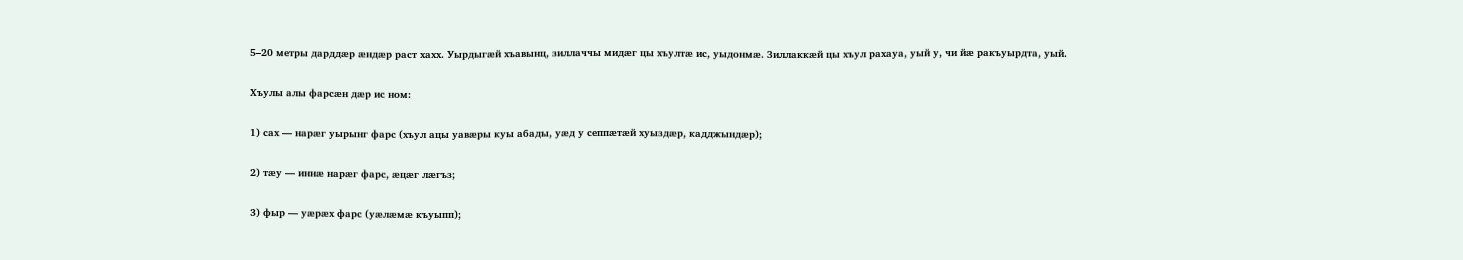5–20 метры дарддæр æндæр раст хахх. Уырдыгæй хъавынц, зиллаччы мидæг цы хъултæ ис, уыдонмæ. Зиллаккæй цы хъул рахауа, уый у, чи йæ ракъуырдта, уый.

Хъулы алы фарсæн дæр ис ном:

1) сах — нарæг уырынг фарс (хъул ацы уавæры куы абады, уæд у сеппæтæй хуыздæр, кадджындæр);

2) тæу — иннæ нарæг фарс, æцæг лæгъз;

3) фыр — уæрæх фарс (уæлæмæ къуыпп);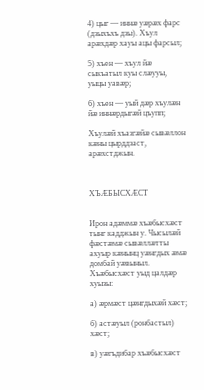4) цыг — иннæ уæрæх фарс (дзыхъхъ дзы). Хъул арæхдæр хауы ацы фарсыл;

5) хъен — хъул йæ сыкъатыл куы слæууы, уыцы уавæр;

6) хъен — уый дæр хъулæн йæ иннæрдыгæй цъупп;

Хъулæй хъазгæйæ сывæллон кæны цырддзаст, арæхстджын.



ХЪÆБЫСХÆСТ


Ирон адæммæ хъæбысхæст тынг кадджын у. Чысылæй фæстæмæ сывæллæтты ахуыр кæнынц уæнгдых æмæ домбай уæвыныл. Хъæбысхæст уыд цалдæр хуызы:

а) æрмæст цæнгдыхæй хæст;

б) астæуыл (ронбастыл) хæст;

в) уæгъдибар хъæбысхæст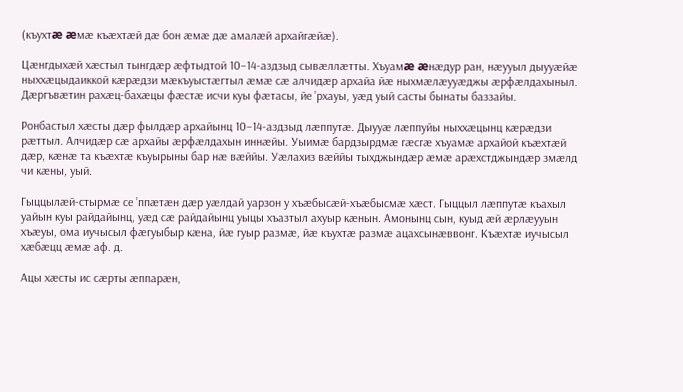(къухтæ æмæ къæхтæй дæ бон æмæ дæ амалæй архайгæйæ).

Цæнгдыхæй хæстыл тынгдæр æфтыдтой 10–14-аздзыд сывæллæтты. Хъуамæ æнæдур ран, нæууыл дыууæйæ ныххæцыдаиккой кæрæдзи мæкъуыстæгтыл æмæ сæ алчидæр архайа йæ ныхмæлæууæджы æрфæлдахыныл. Дæргъвæтин рахæц-бахæцы фæстæ исчи куы фæтасы, йе ’рхауы, уæд уый састы бынаты баззайы.

Ронбастыл хæсты дæр фылдæр архайынц 10–14-аздзыд лæппутæ. Дыууæ лæппуйы ныххæцынц кæрæдзи рæттыл. Алчидæр сæ архайы æрфæлдахын иннæйы. Уыимæ бардзырдмæ гæсгæ хъуамæ архайой къæхтæй дæр, кæнæ та къæхтæ къуырыны бар нæ вæййы. Уæлахиз вæййы тыхджындæр æмæ арæхстджындæр змæлд чи кæны, уый.

Гыццылæй-стырмæ се ’ппæтæн дæр уæлдай уарзон у хъæбысæй-хъæбысмæ хæст. Гыццыл лæппутæ къахыл уайын куы райдайынц, уæд сæ райдайынц уыцы хъазтыл ахуыр кæнын. Амонынц сын, куыд æй æрлæууын хъæуы, ома иучысыл фæгуыбыр кæна, йæ гуыр размæ, йæ къухтæ размæ ацахсынæввонг. Къæхтæ иучысыл хæбæцц æмæ аф. д.

Ацы хæсты ис сæрты æппарæн,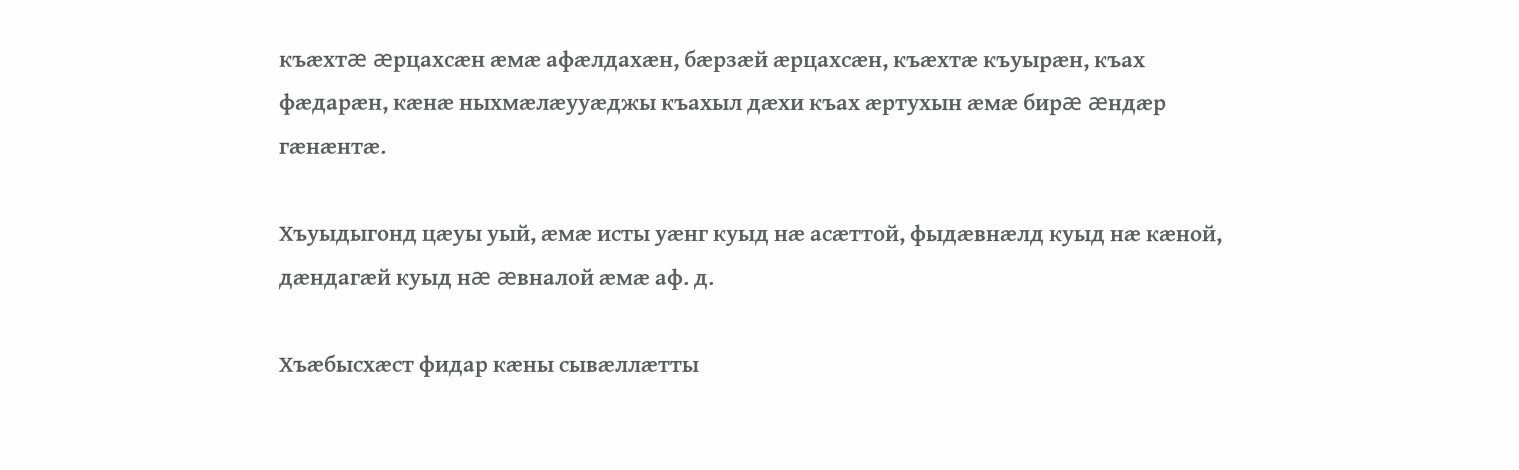къæхтæ æрцахсæн æмæ афæлдахæн, бæрзæй æрцахсæн, къæхтæ къуырæн, къах фæдарæн, кæнæ ныхмæлæууæджы къахыл дæхи къах æртухын æмæ бирæ æндæр гæнæнтæ.

Хъуыдыгонд цæуы уый, æмæ исты уæнг куыд нæ асæттой, фыдæвнæлд куыд нæ кæной, дæндагæй куыд нæ æвналой æмæ аф. д.

Хъæбысхæст фидар кæны сывæллæтты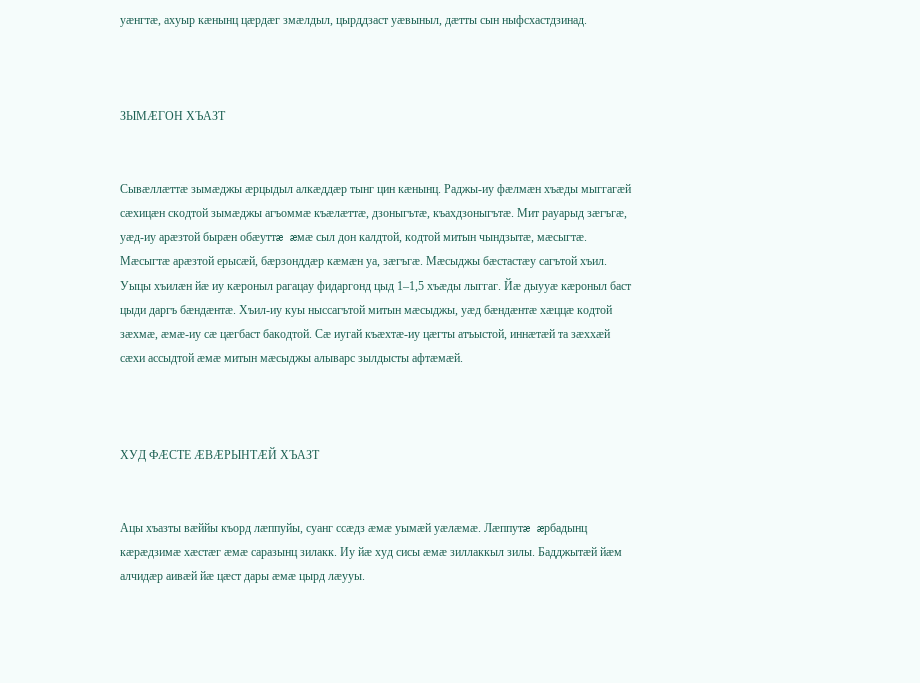уæнгтæ, ахуыр кæнынц цæрдæг змæлдыл, цырддзаст уæвыныл, дæтты сын ныфсхастдзинад.



ЗЫМÆГОН ХЪАЗТ


Сывæллæттæ зымæджы æрцыдыл алкæддæр тынг цин кæнынц. Раджы-иу фæлмæн хъæды мыггагæй сæхицæн скодтой зымæджы агъоммæ къæлæттæ, дзоныгътæ, къахдзоныгътæ. Мит рауарыд зæгъгæ, уæд-иу арæзтой бырæн обæуттæ æмæ сыл дон калдтой, кодтой митын чындзытæ, мæсыгтæ. Мæсыгтæ арæзтой ерысæй, бæрзонддæр кæмæн уа, зæгъгæ. Мæсыджы бæстастæу сагътой хъил. Уыцы хъилæн йæ иу кæроныл рагацау фидаргонд цыд 1–1,5 хъæды лыггаг. Йæ дыууæ кæроныл баст цыди даргъ бæндæнтæ. Хъил-иу куы ныссагътой митын мæсыджы, уæд бæндæнтæ хæццæ кодтой зæхмæ, æмæ-иу сæ цæгбаст бакодтой. Сæ иугай къæхтæ-иу цæгты атъыстой, иннæтæй та зæххæй сæхи ассыдтой æмæ митын мæсыджы алыварс зылдысты афтæмæй.



ХУД ФÆСТЕ ÆВÆРЫНТÆЙ ХЪАЗТ


Ацы хъазты вæййы къорд лæппуйы, суанг ссæдз æмæ уымæй уæлæмæ. Лæппутæ æрбадынц кæрæдзимæ хæстæг æмæ саразынц зилакк. Иу йæ худ сисы æмæ зиллаккыл зилы. Бадджытæй йæм алчидæр аивæй йæ цæст дары æмæ цырд лæууы.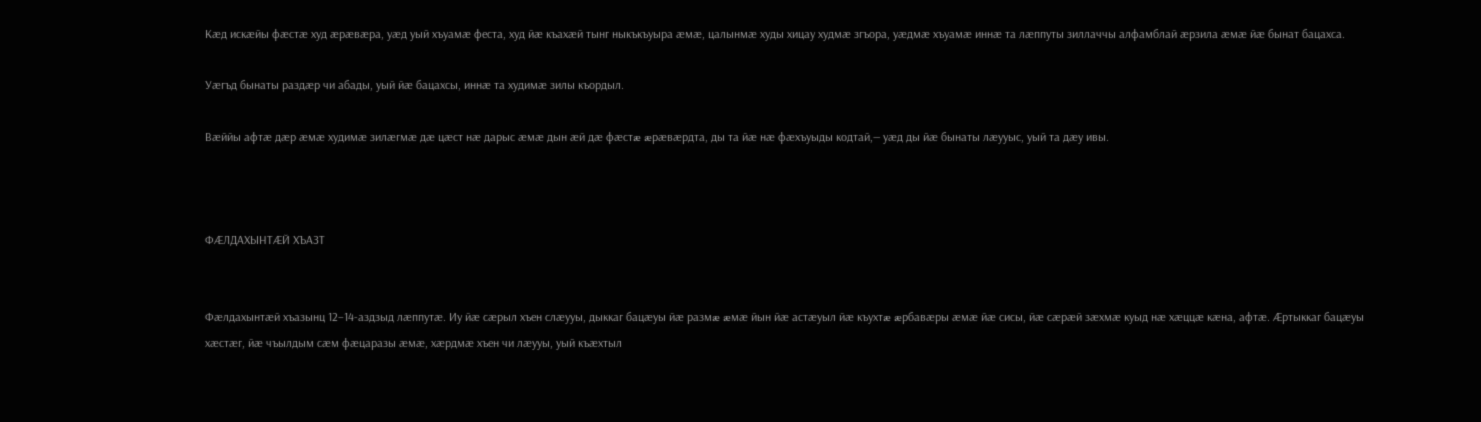Кæд искæйы фæстæ худ æрæвæра, уæд уый хъуамæ феста, худ йæ къахæй тынг ныкъкъуыра æмæ, цалынмæ худы хицау худмæ згъора, уæдмæ хъуамæ иннæ та лæппуты зиллаччы алфамблай æрзила æмæ йæ бынат бацахса.

Уæгъд бынаты раздæр чи абады, уый йæ бацахсы, иннæ та худимæ зилы къордыл.

Вæййы афтæ дæр æмæ худимæ зилæгмæ дæ цæст нæ дарыс æмæ дын æй дæ фæстæ æрæвæрдта, ды та йæ нæ фæхъуыды кодтай,— уæд ды йæ бынаты лæууыс, уый та дæу ивы.



ФÆЛДАХЫНТÆЙ ХЪАЗТ


Фæлдахынтæй хъазынц 12–14-аздзыд лæппутæ. Иу йæ сæрыл хъен слæууы, дыккаг бацæуы йæ размæ æмæ йын йæ астæуыл йæ къухтæ æрбавæры æмæ йæ сисы, йæ сæрæй зæхмæ куыд нæ хæццæ кæна, афтæ. Æртыккаг бацæуы хæстæг, йæ чъылдым сæм фæцаразы æмæ, хæрдмæ хъен чи лæууы, уый къæхтыл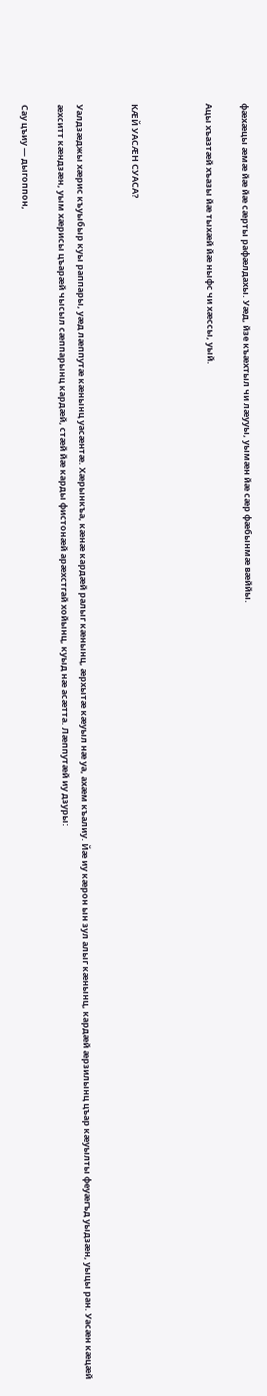фæхæцы æмæ йæ йæ сæрты рафæлдахы. Уæд, йзе къæхтыл чи лæууы, уымæн йæ сæр фæбынмæ вæййы.

Ацы хъазтæй хъазы йæ тыхæй йæ ныфс чи хæссы, уый.



КÆЙ УАСÆН СУАСА?


Уалдзæджы хæрис къуыбыр куы раппары, уæд лæппутæ кæнынц уасæнтæ. Хæрынкъа, кæнæ кардæй ралыг кæнынц, æрхытæ кæуыл нæ уа, ахæм къалиу. Йæ иу кæрон ын зул алыг кæнынц, кардæй æрзилынц цъар кæуылты феуæгъд уыдзæн, уыцы ран. Уасæн кæцæй æхситт кæндзæн, уым хæрисы цъарæй чысыл сæппарынц кардæй, стæй йæ карды фистонæй арæхстгай хойынц, куыд нæ асæтта. Лæппутæй иу дзуры:

Сау цъиу — дыгоппон,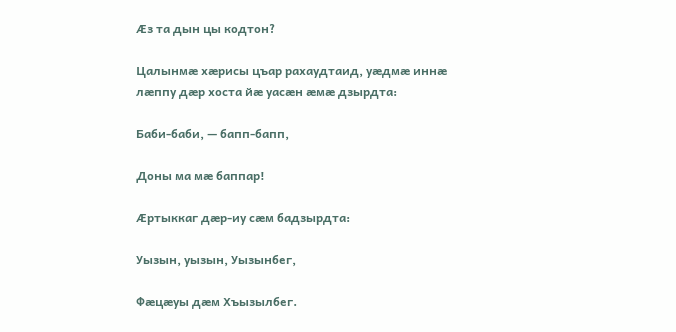Æз та дын цы кодтон?

Цалынмæ хæрисы цъар рахаудтаид, уæдмæ иннæ лæппу дæр хоста йæ уасæн æмæ дзырдта:

Баби-баби, — бапп-бапп,

Доны ма мæ баппар!

Æртыккаг дæр-иу сæм бадзырдта:

Уызын, уызын, Уызынбег,

Фæцæуы дæм Хъызылбег.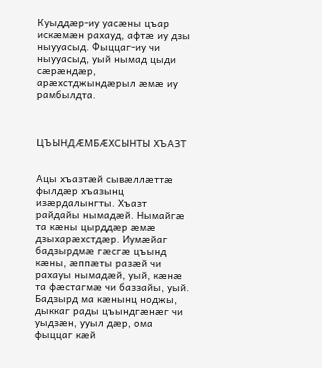Куыддæр-иу уасæны цъар искæмæн рахауд, афтæ иу дзы ныууасыд. Фыццаг-иу чи ныууасыд, уый нымад цыди сæрæндæр, арæхстджындæрыл æмæ иу рамбылдта.



ЦЪЫНДÆМБÆХСЫНТЫ ХЪАЗТ


Ацы хъазтæй сывæллæттæ фылдæр хъазынц изæрдалынгты. Хъазт райдайы нымадæй. Нымайгæ та кæны цырддæр æмæ дзыхарæхстдæр. Иумæйаг бадзырдмæ гæсгæ цъынд кæны, æппæты разæй чи рахауы нымадæй, уый, кæнæ та фæстагмæ чи баззайы, уый. Бадзырд ма кæнынц ноджы, дыккаг рады цъындгæнæг чи уыдзæн, ууыл дæр, ома фыццаг кæй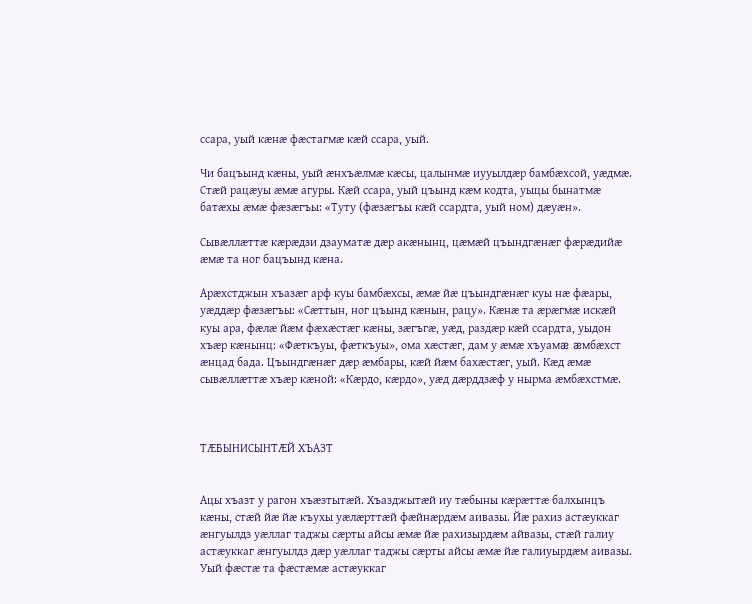ссара, уый кæнæ фæстагмæ кæй ссара, уый.

Чи бацъынд кæны, уый æнхъæлмæ кæсы, цалынмæ иууылдæр бамбæхсой, уæдмæ. Стæй рацæуы æмæ агуры. Кæй ссара, уый цъынд кæм кодта, уыцы бынатмæ батæхы æмæ фæзæгъы: «Туту (фæзæгъы кæй ссардта, уый ном) дæуæн».

Сывæллæттæ кæрæдзи дзауматæ дæр акæнынц, цæмæй цъындгæнæг фæрæдийæ æмæ та ног бацъынд кæна.

Арæхстджын хъазæг арф куы бамбæхсы, æмæ йæ цъындгæнæг куы нæ фæары, уæддæр фæзæгъы: «Сæттын, ног цъынд кæнын, рацу». Кæнæ та æрæгмæ искæй куы ара, фæлæ йæм фæхæстæг кæны, зæгъгæ, уæд, раздæр кæй ссардта, уыдон хъæр кæнынц: «Фæткъуы, фæткъуы», ома хæстæг, дам у æмæ хъуамæ æмбæхст æнцад бада. Цъындгæнæг дæр æмбары, кæй йæм бахæстæг, уый. Кæд æмæ сывæллæттæ хъæр кæной: «Кæрдо, кæрдо», уæд дæрддзæф у нырма æмбæхстмæ.



ТÆБЫНИСЫНТÆЙ ХЪАЗТ


Ацы хъазт у рагон хъæзтытæй. Хъазджытæй иу тæбыны кæрæттæ балхынцъ кæны, стæй йæ йæ къухы уæлæрттæй фæйнæрдæм аивазы. Йæ рахиз астæуккаг æнгуылдз уæллаг таджы сæрты айсы æмæ йæ рахизырдæм айвазы, стæй галиу астæуккаг æнгуылдз дæр уæллаг таджы сæрты айсы æмæ йæ галиуырдæм аивазы. Уый фæстæ та фæстæмæ астæуккаг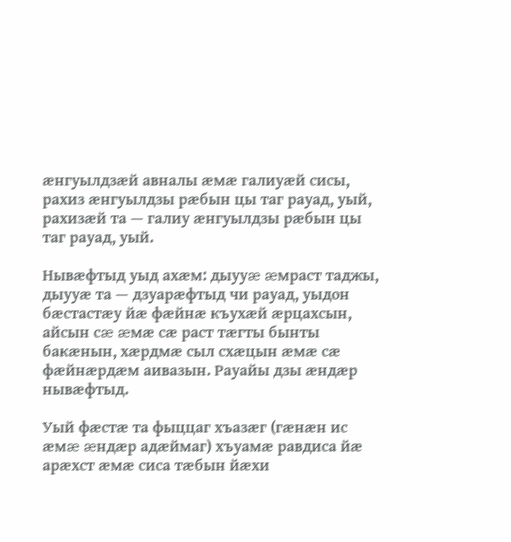æнгуылдзæй авналы æмæ галиуæй сисы, рахиз æнгуылдзы рæбын цы таг рауад, уый, рахизæй та — галиу æнгуылдзы рæбын цы таг рауад, уый.

Нывæфтыд уыд ахæм: дыууæ æмраст таджы, дыууæ та — дзуарæфтыд чи рауад, уыдон бæстастæу йæ фæйнæ къухæй æрцахсын, айсын сæ æмæ сæ раст тæгты бынты бакæнын, хæрдмæ сыл схæцын æмæ сæ фæйнæрдæм аивазын. Рауайы дзы æндæр нывæфтыд.

Уый фæстæ та фыццаг хъазæг (гæнæн ис æмæ æндæр адæймаг) хъуамæ равдиса йæ арæхст æмæ сиса тæбын йæхи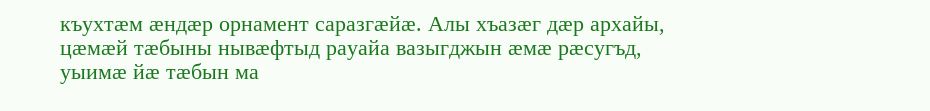къухтæм æндæр орнамент саразгæйæ. Алы хъазæг дæр архайы, цæмæй тæбыны нывæфтыд рауайа вазыгджын æмæ рæсугъд, уыимæ йæ тæбын ма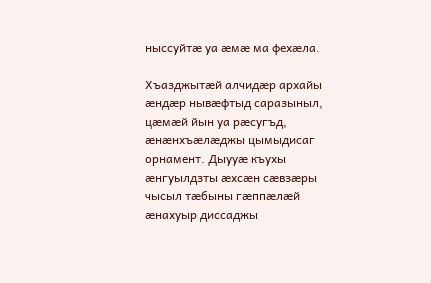ныссуйтæ уа æмæ ма фехæла.

Хъазджытæй алчидæр архайы æндæр нывæфтыд саразыныл, цæмæй йын уа рæсугъд, æнæнхъæлæджы цымыдисаг орнамент. Дыууæ къухы æнгуылдзты æхсæн сæвзæры чысыл тæбыны гæппæлæй æнахуыр диссаджы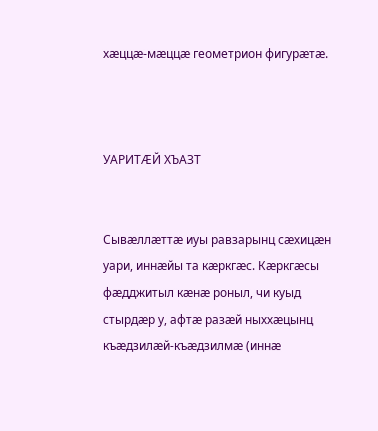хæццæ-мæццæ геометрион фигурæтæ.



УАРИТÆЙ ХЪАЗТ


Сывæллæттæ иуы равзарынц сæхицæн уари, иннæйы та кæркгæс. Кæркгæсы фæдджитыл кæнæ роныл, чи куыд стырдæр у, афтæ разæй ныххæцынц къæдзилæй-къæдзилмæ (иннæ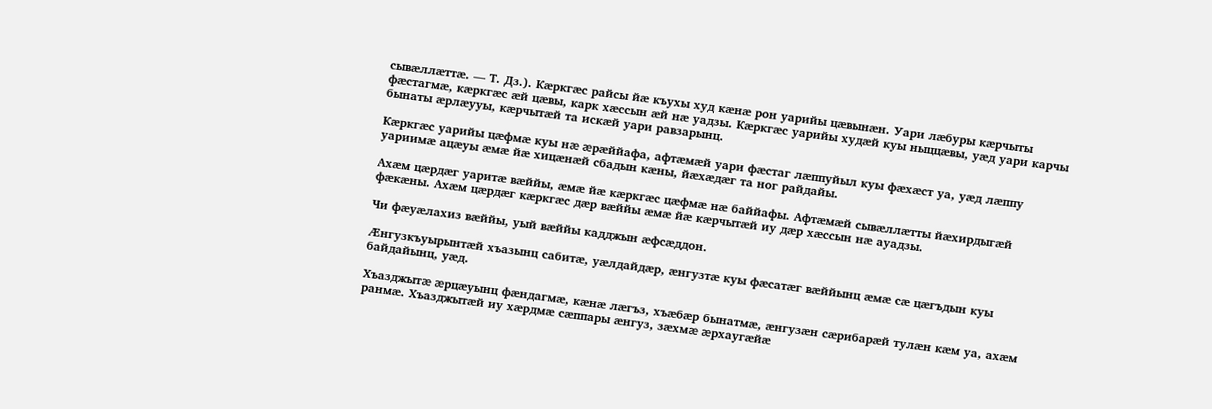сывæллæттæ. — Т. Дз.). Кæркгæс райсы йæ къухы худ кæнæ рон уарийы цæвынæн. Уари лæбуры кæрчыты фæстагмæ, кæркгæс æй цæвы, карк хæссын æй нæ уадзы. Кæркгæс уарийы худæй куы ныццæвы, уæд уари карчы бынаты æрлæууы, кæрчытæй та искæй уари равзарынц.

Кæркгæс уарийы цæфмæ куы нæ æрæййафа, афтæмæй уари фæстаг лæппуйыл куы фæхæст уа, уæд лæппу уариимæ ацæуы æмæ йæ хицæнæй сбадын кæны, йæхæдæг та ног райдайы.

Ахæм цæрдæг уаритæ вæййы, æмæ йæ кæркгæс цæфмæ нæ баййафы. Афтæмæй сывæллæтты йæхирдыгæй фæкæны. Ахæм цæрдæг кæркгæс дæр вæййы æмæ йæ кæрчытæй иу дæр хæссын нæ ауадзы.

Чи фæуæлахиз вæййы, уый вæййы кадджын æфсæддон.

Æнгузкъуырынтæй хъазынц сабитæ, уæлдайдæр, æнгузтæ куы фæсатæг вæййынц æмæ сæ цæгъдын куы байдайынц, уæд.

Хъазджытæ æрцæуынц фæндагмæ, кæнæ лæгъз, хъæбæр бынатмæ, æнгузæн сæрибарæй тулæн кæм уа, ахæм ранмæ. Хъазджытæй иу хæрдмæ сæппары æнгуз, зæхмæ æрхаугæйæ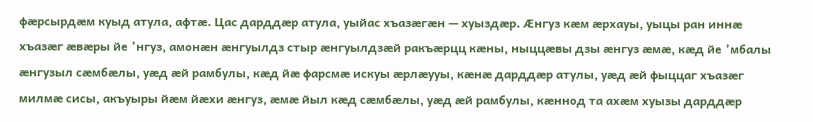фæрсырдæм куыд атула, афтæ. Цас дарддæр атула, уыйас хъазæгæн — хуыздæр. Æнгуз кæм æрхауы, уыцы ран иннæ хъазæг æвæры йе ’нгуз, амонæн æнгуылдз стыр æнгуылдзæй ракъæрцц кæны, ныццæвы дзы æнгуз æмæ, кæд йе ’мбалы æнгузыл сæмбæлы, уæд æй рамбулы, кæд йæ фарсмæ искуы æрлæууы, кæнæ дарддæр атулы, уæд æй фыццаг хъазæг милмæ сисы, акъуыры йæм йæхи æнгуз, æмæ йыл кæд сæмбæлы, уæд æй рамбулы, кæннод та ахæм хуызы дарддæр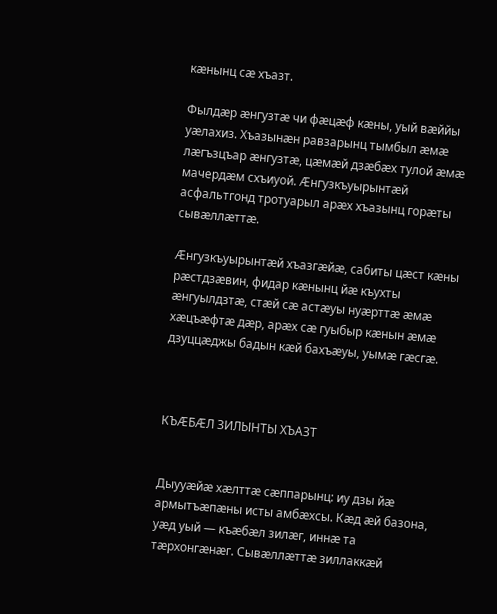кæнынц сæ хъазт.

Фылдæр æнгузтæ чи фæцæф кæны, уый вæййы уæлахиз. Хъазынæн равзарынц тымбыл æмæ лæгъзцъар æнгузтæ, цæмæй дзæбæх тулой æмæ мачердæм схъиуой. Æнгузкъуырынтæй асфальтгонд тротуарыл арæх хъазынц горæты сывæллæттæ.

Æнгузкъуырынтæй хъазгæйæ, сабиты цæст кæны рæстдзæвин, фидар кæнынц йæ къухты æнгуылдзтæ, стæй сæ астæуы нуæрттæ æмæ хæцъæфтæ дæр, арæх сæ гуыбыр кæнын æмæ дзуццæджы бадын кæй бахъæуы, уымæ гæсгæ.



КЪÆБÆЛ ЗИЛЫНТЫ ХЪАЗТ


Дыууæйæ хæлттæ сæппарынц: иу дзы йæ армытъæпæны исты амбæхсы. Кæд æй базона, уæд уый — къæбæл зилæг, иннæ та тæрхонгæнæг. Сывæллæттæ зиллаккæй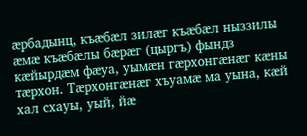æрбадынц, къæбæл зилæг къæбæл ныззилы æмæ къæбæлы бæрæг (цыргъ) фындз кæйырдæм фæуа, уымæн гæрхонгæнæг кæны тæрхон. Тæрхонгæнæг хъуамæ ма уына, кæй хал схауы, уый, йæ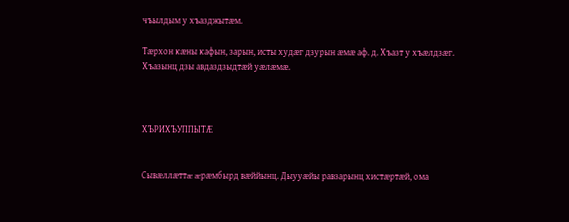чъылдым у хъазджытæм.

Тæрхон кæны кафын, зарын, исты худæг дзурын æмæ аф. д. Хъазт у хъæлдзæг. Хъазынц дзы авдаздзыдтæй уæлæмæ.



ХЪРИХЪУППЫТÆ


Сывæллæттæ æрæмбырд вæййынц. Дыууæйы равзарынц хистæртæй, ома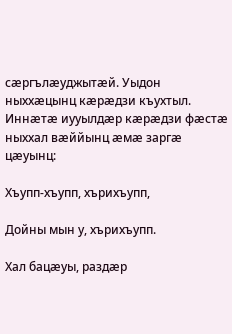сæргълæуджытæй. Уыдон ныххæцынц кæрæдзи къухтыл. Иннæтæ иууылдæр кæрæдзи фæстæ ныххал вæййынц æмæ заргæ цæуынц:

Хъупп-хъупп, хърихъупп,

Дойны мын у, хърихъупп.

Хал бацæуы, раздæр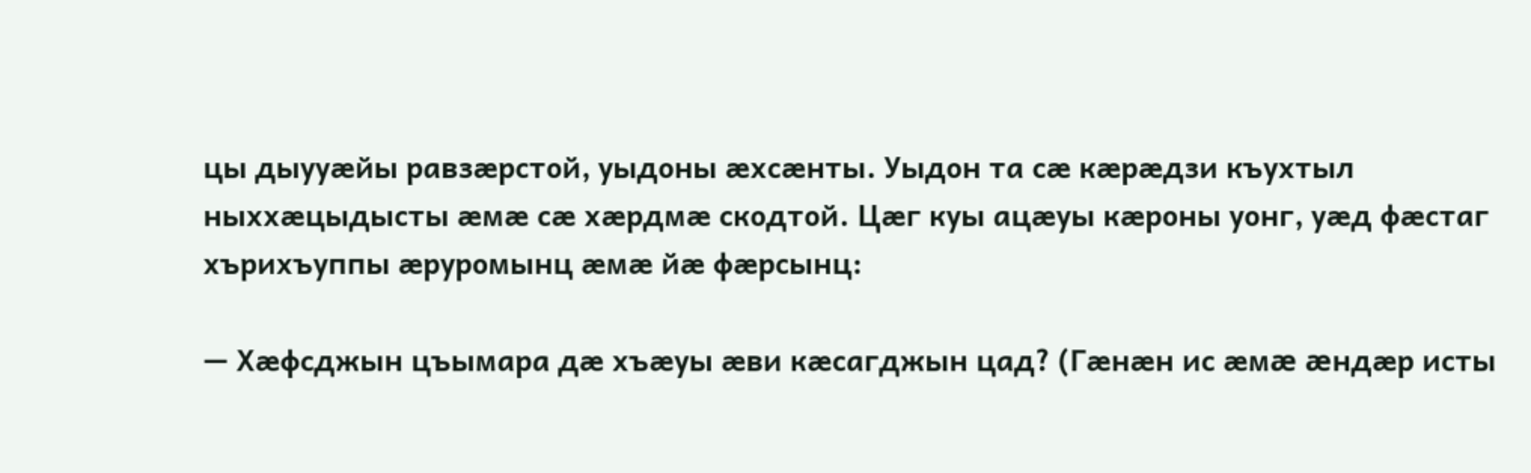цы дыууæйы равзæрстой, уыдоны æхсæнты. Уыдон та сæ кæрæдзи къухтыл ныххæцыдысты æмæ сæ хæрдмæ скодтой. Цæг куы ацæуы кæроны уонг, уæд фæстаг хърихъуппы æруромынц æмæ йæ фæрсынц:

— Хæфсджын цъымара дæ хъæуы æви кæсагджын цад? (Гæнæн ис æмæ æндæр исты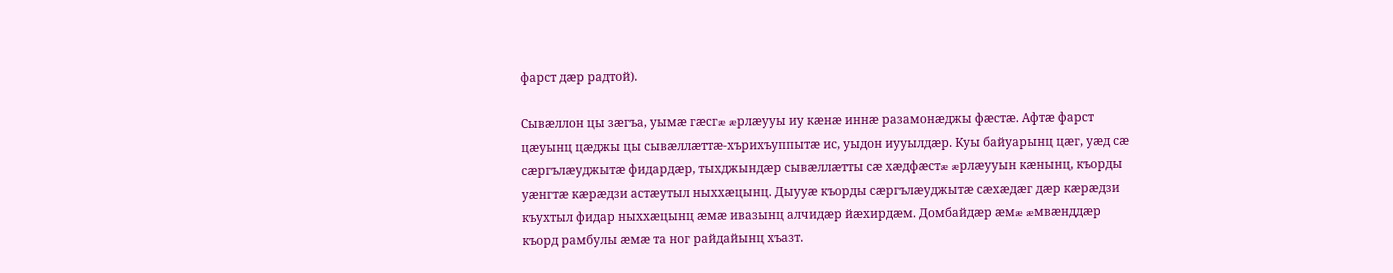фарст дæр радтой).

Сывæллон цы зæгъа, уымæ гæсгæ æрлæууы иу кæнæ иннæ разамонæджы фæстæ. Афтæ фарст цæуынц цæджы цы сывæллæттæ-хърихъуппытæ ис, уыдон иууылдæр. Куы байуарынц цæг, уæд сæ сæргълæуджытæ фидардæр, тыхджындæр сывæллæтты сæ хæдфæстæ æрлæууын кæнынц, къорды уæнгтæ кæрæдзи астæутыл ныххæцынц. Дыууæ къорды сæргълæуджытæ сæхæдæг дæр кæрæдзи къухтыл фидар ныххæцынц æмæ ивазынц алчидæр йæхирдæм. Домбайдæр æмæ æмвæнддæр къорд рамбулы æмæ та ног райдайынц хъазт.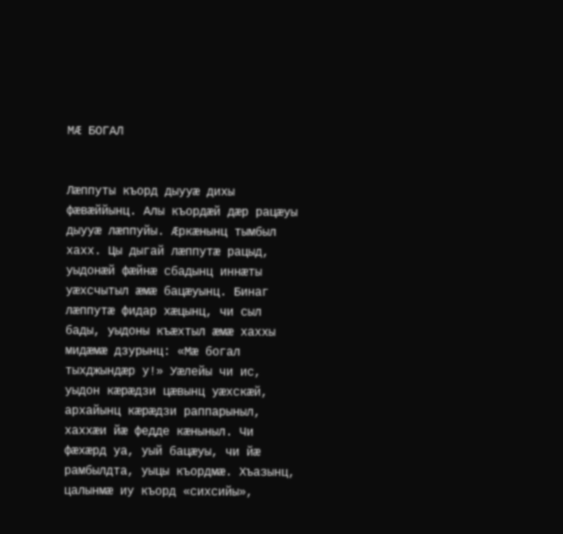МÆ БОГАЛ


Лæппуты къорд дыууæ дихы фæвæййынц. Алы къордæй дæр рацæуы дыууæ лæппуйы. Æркæнынц тымбыл хахх. Цы дыгай лæппутæ рацыд, уыдонæй фæйнæ сбадынц иннæты уæхсчытыл æмæ бацæуынц. Бинаг лæппутæ фидар хæцынц, чи сыл бады, уыдоны къæхтыл æмæ хаххы мидæмæ дзурынц: «Мæ богал тыхджындæр у!» Уæлейы чи ис, уыдон кæрæдзи цæвынц уæхскæй, архайынц кæрæдзи раппарыныл, хаххæи йæ федде кæныныл. Чи фæхæрд уа, уый бацæуы, чи йæ рамбылдта, уыцы къордмæ. Хъазынц, цалынмæ иу къорд «сихсийы»,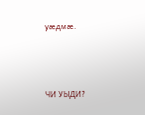уæдмæ.



ЧИ УЫДИ?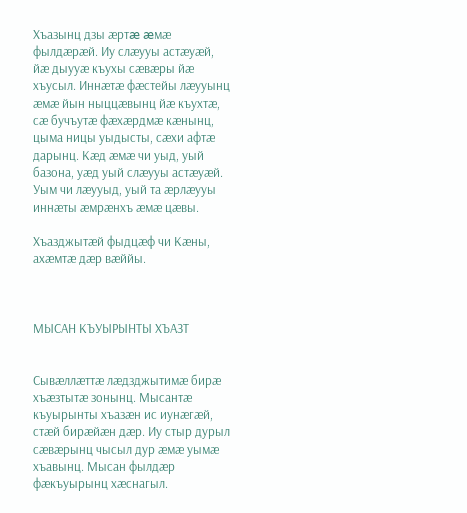Хъазынц дзы æртæ æмæ фылдæрæй. Иу слæууы астæуæй, йæ дыууæ къухы сæвæры йæ хъусыл. Иннæтæ фæстейы лæууынц æмæ йын ныццæвынц йæ къухтæ, сæ бучъутæ фæхæрдмæ кæнынц, цыма ницы уыдысты, сæхи афтæ дарынц. Кæд æмæ чи уыд, уый базона, уæд уый слæууы астæуæй. Уым чи лæууыд, уый та æрлæууы иннæты æмрæнхъ æмæ цæвы.

Хъазджытæй фыдцæф чи Кæны, ахæмтæ дæр вæййы.



МЫСАН КЪУЫРЫНТЫ ХЪАЗТ


Сывæллæттæ лæдзджытимæ бирæ хъæзтытæ зонынц. Мысантæ къуырынты хъазæн ис иунæгæй, стæй бирæйæн дæр. Иу стыр дурыл сæвæрынц чысыл дур æмæ уымæ хъавынц. Мысан фылдæр фæкъуырынц хæснагыл.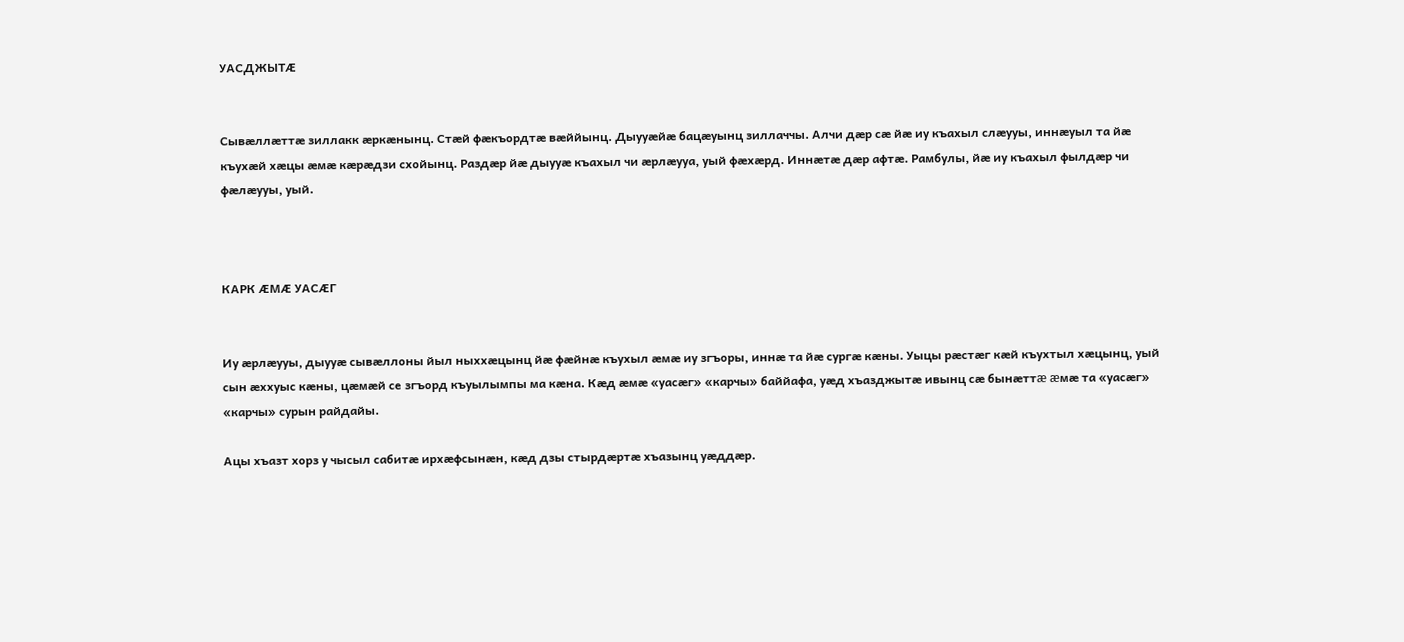УАСДЖЫТÆ


Сывæллæттæ зиллакк æркæнынц. Стæй фæкъордтæ вæййынц. Дыууæйæ бацæуынц зиллаччы. Алчи дæр сæ йæ иу къахыл слæууы, иннæуыл та йæ къухæй хæцы æмæ кæрæдзи схойынц. Раздæр йæ дыууæ къахыл чи æрлæууа, уый фæхæрд. Иннæтæ дæр афтæ. Рамбулы, йæ иу къахыл фылдæр чи фæлæууы, уый.



КАРК ÆМÆ УАСÆГ


Иу æрлæууы, дыууæ сывæллоны йыл ныххæцынц йæ фæйнæ къухыл æмæ иу згъоры, иннæ та йæ сургæ кæны. Уыцы рæстæг кæй къухтыл хæцынц, уый сын æххуыс кæны, цæмæй се згъорд къуылымпы ма кæна. Кæд æмæ «уасæг» «карчы» баййафа, уæд хъазджытæ ивынц сæ бынæттæ æмæ та «уасæг» «карчы» сурын райдайы.

Ацы хъазт хорз у чысыл сабитæ ирхæфсынæн, кæд дзы стырдæртæ хъазынц уæддæр.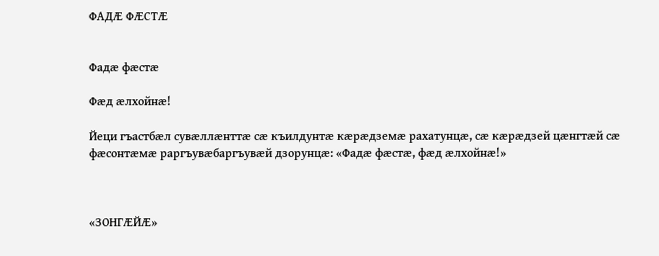ФАДÆ ФÆСТÆ


Фадæ фæстæ

Фæд æлхойнæ!

Йеци гъастбæл сувæллæнттæ сæ къилдунтæ кæрæдземæ рахатунцæ, сæ кæрæдзей цæнгтæй сæ фæсонтæмæ раргъувæбаргъувæй дзорунцæ: «Фадæ фæстæ, фæд æлхойнæ!»



«ЗОНГÆЙÆ»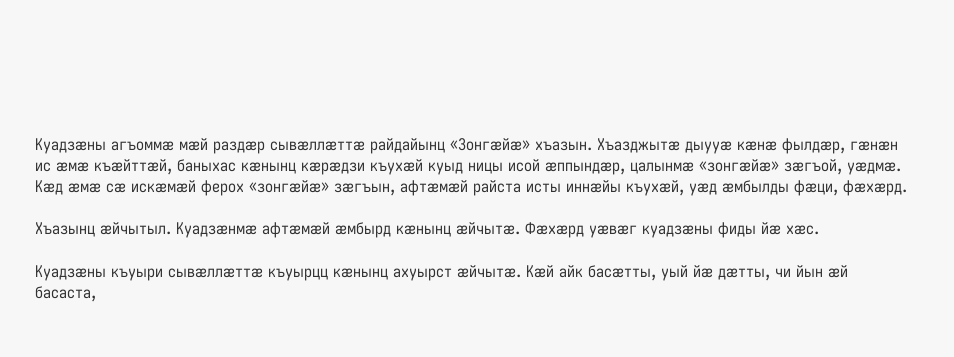Куадзæны агъоммæ мæй раздæр сывæллæттæ райдайынц «Зонгæйæ» хъазын. Хъазджытæ дыууæ кæнæ фылдæр, гæнæн ис æмæ къæйттæй, баныхас кæнынц кæрæдзи къухæй куыд ницы исой æппындæр, цалынмæ «зонгæйæ» зæгъой, уæдмæ. Кæд æмæ сæ искæмæй ферох «зонгæйæ» зæгъын, афтæмæй райста исты иннæйы къухæй, уæд æмбылды фæци, фæхæрд.

Хъазынц æйчытыл. Куадзæнмæ афтæмæй æмбырд кæнынц æйчытæ. Фæхæрд уæвæг куадзæны фиды йæ хæс.

Куадзæны къуыри сывæллæттæ къуырцц кæнынц ахуырст æйчытæ. Кæй айк басæтты, уый йæ дæтты, чи йын æй басаста,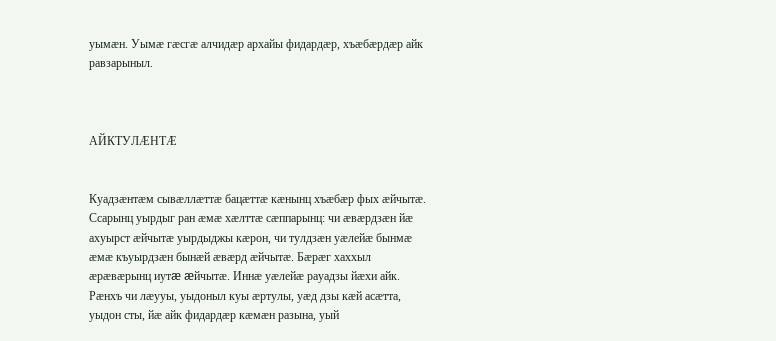уымæн. Уымæ гæсгæ алчидæр архайы фидардæр, хъæбæрдæр айк равзарыныл.



АЙКТУЛÆНТÆ


Куадзæнтæм сывæллæттæ бацæттæ кæнынц хъæбæр фых æйчытæ. Ссарынц уырдыг ран æмæ хæлттæ сæппарынц: чи æвæрдзæн йæ ахуырст æйчытæ уырдыджы кæрон, чи тулдзæн уæлейæ бынмæ æмæ къуырдзæн бынæй æвæрд æйчытæ. Бæрæг хаххыл æрæвæрынц иутæ æйчытæ. Иннæ уæлейæ рауадзы йæхи айк. Рæнхъ чи лæууы, уыдоныл куы æртулы, уæд дзы кæй асæтта, уыдон сты, йæ айк фидардæр кæмæн разына, уый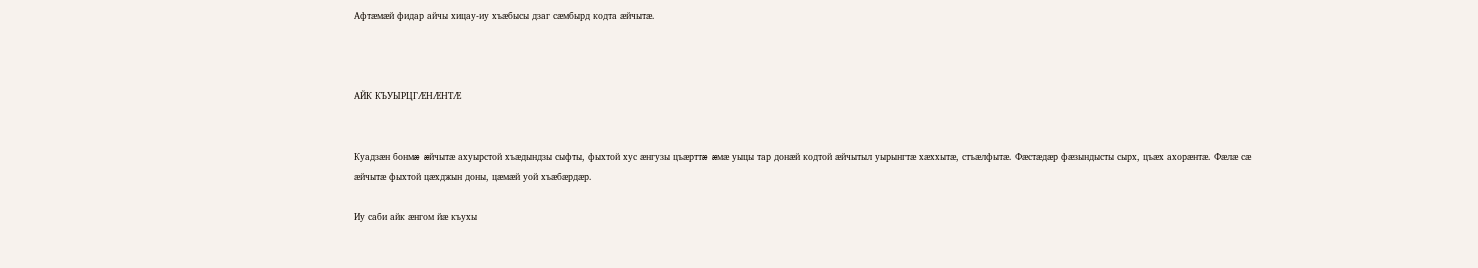Афтæмæй фидар айчы хицау-иу хъæбысы дзаг сæмбырд кодта æйчытæ.



АЙК КЪУЫРЦГÆНÆНТÆ


Куадзæн бонмæ æйчытæ ахуырстой хъæдындзы сыфты, фыхтой хус æнгузы цъæрттæ æмæ уыцы тар донæй кодтой æйчытыл уырынгтæ хæххытæ, стъæлфытæ. Фæстæдæр фæзындысты сырх, цъæх ахорæнтæ. Фæлæ сæ æйчытæ фыхтой цæхджын доны, цæмæй уой хъæбæрдæр.

Иу саби айк æнгом йæ къухы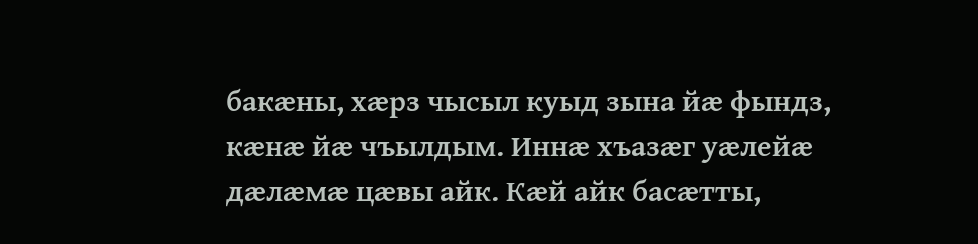бакæны, хæрз чысыл куыд зына йæ фындз, кæнæ йæ чъылдым. Иннæ хъазæг уæлейæ дæлæмæ цæвы айк. Кæй айк басæтты,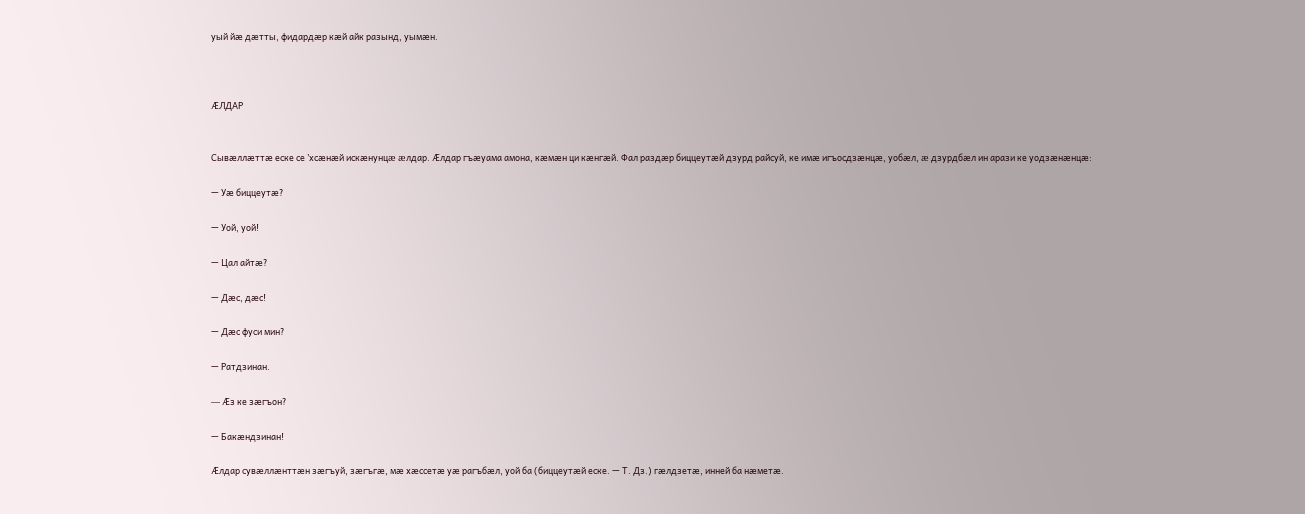уый йæ дæтты, фидардæр кæй айк разынд, уымæн.



ÆЛДАР


Сывæллæттæ еске се ’хсæнæй искæнунцæ æлдар. Æлдар гъæуама амона, кæмæн ци кæнгæй. Фал раздæр биццеутæй дзурд райсуй, ке имæ игъосдзæнцæ, уобæл, æ дзурдбæл ин арази ке уодзæнæнцæ:

— Уæ биццеутæ?

— Уой, уой!

— Цал айтæ?

— Дæс, дæс!

— Дæс фуси мин?

— Ратдзинан.

— Æз ке зæгъон?

— Бакæндзинан!

Æлдар сувæллæнттæн зæгъуй, зæгъгæ, мæ хæссетæ уæ рагъбæл, уой ба (биццеутæй еске. — Т. Дз.) гæлдзетæ, инней ба нæметæ.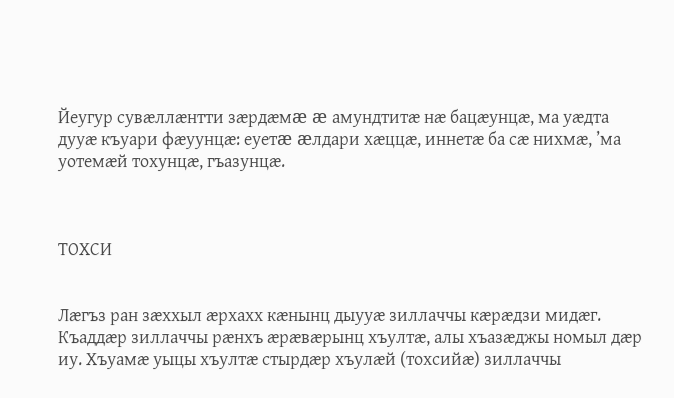Йеугур сувæллæнтти зæрдæмæ æ амундтитæ нæ бацæунцæ, ма уæдта дууæ къуари фæуунцæ: еуетæ æлдари хæццæ, иннетæ ба сæ нихмæ, ’ма уотемæй тохунцæ, гъазунцæ.



ТОХСИ


Лæгъз ран зæххыл æрхахх кæнынц дыууæ зиллаччы кæрæдзи мидæг. Къаддæр зиллаччы рæнхъ æрæвæрынц хъултæ, алы хъазæджы номыл дæр иу. Хъуамæ уыцы хъултæ стырдæр хъулæй (тохсийæ) зиллаччы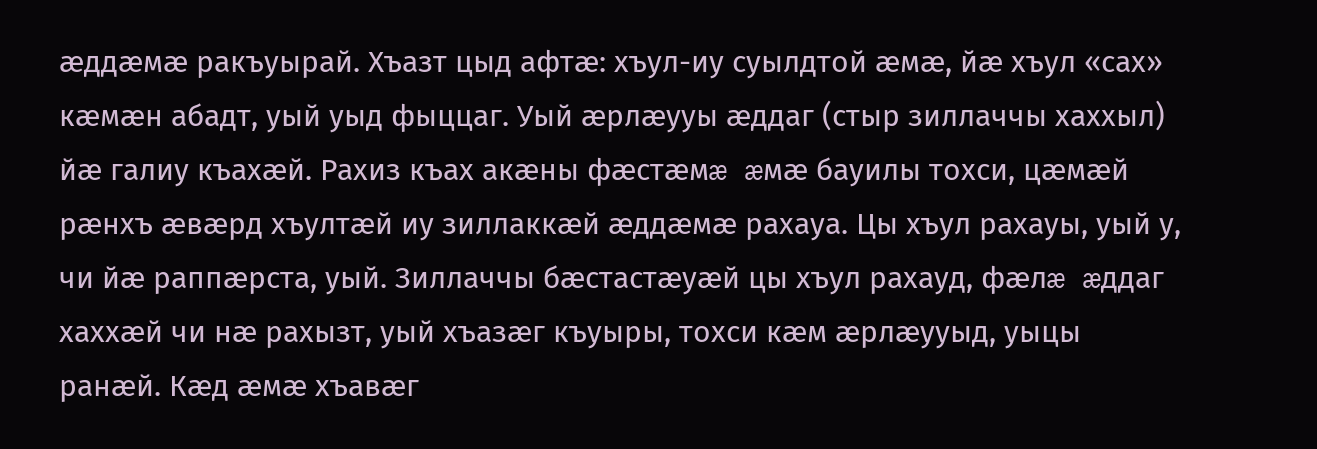æддæмæ ракъуырай. Хъазт цыд афтæ: хъул-иу суылдтой æмæ, йæ хъул «сах» кæмæн абадт, уый уыд фыццаг. Уый æрлæууы æддаг (стыр зиллаччы хаххыл) йæ галиу къахæй. Рахиз къах акæны фæстæмæ æмæ бауилы тохси, цæмæй рæнхъ æвæрд хъултæй иу зиллаккæй æддæмæ рахауа. Цы хъул рахауы, уый у, чи йæ раппæрста, уый. Зиллаччы бæстастæуæй цы хъул рахауд, фæлæ æддаг хаххæй чи нæ рахызт, уый хъазæг къуыры, тохси кæм æрлæууыд, уыцы ранæй. Кæд æмæ хъавæг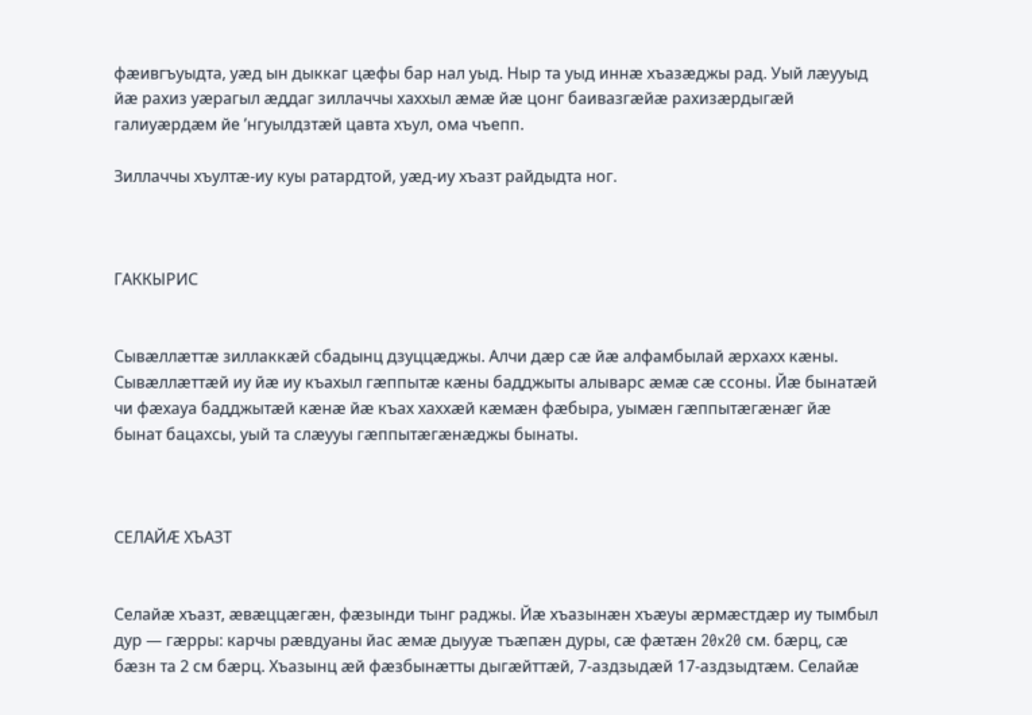фæивгъуыдта, уæд ын дыккаг цæфы бар нал уыд. Ныр та уыд иннæ хъазæджы рад. Уый лæууыд йæ рахиз уæрагыл æддаг зиллаччы хаххыл æмæ йæ цонг баивазгæйæ рахизæрдыгæй галиуæрдæм йе ’нгуылдзтæй цавта хъул, ома чъепп.

Зиллаччы хъултæ-иу куы ратардтой, уæд-иу хъазт райдыдта ног.



ГАККЫРИС


Сывæллæттæ зиллаккæй сбадынц дзуццæджы. Алчи дæр сæ йæ алфамбылай æрхахх кæны. Сывæллæттæй иу йæ иу къахыл гæппытæ кæны бадджыты алыварс æмæ сæ ссоны. Йæ бынатæй чи фæхауа бадджытæй кæнæ йæ къах хаххæй кæмæн фæбыра, уымæн гæппытæгæнæг йæ бынат бацахсы, уый та слæууы гæппытæгæнæджы бынаты.



СЕЛАЙÆ ХЪАЗТ


Селайæ хъазт, æвæццæгæн, фæзынди тынг раджы. Йæ хъазынæн хъæуы æрмæстдæр иу тымбыл дур — гæрры: карчы рæвдуаны йас æмæ дыууæ тъæпæн дуры, сæ фæтæн 20x20 см. бæрц, сæ бæзн та 2 см бæрц. Хъазынц æй фæзбынæтты дыгæйттæй, 7-аздзыдæй 17-аздзыдтæм. Селайæ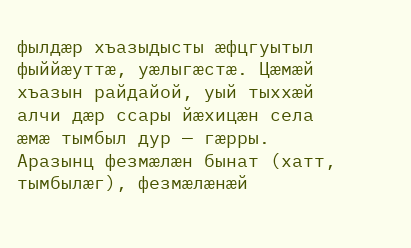фылдæр хъазыдысты æфцгуытыл фыййæуттæ, уæлыгæстæ. Цæмæй хъазын райдайой, уый тыххæй алчи дæр ссары йæхицæн села æмæ тымбыл дур — гæрры. Аразынц фезмæлæн бынат (хатт, тымбылæг), фезмæлæнæй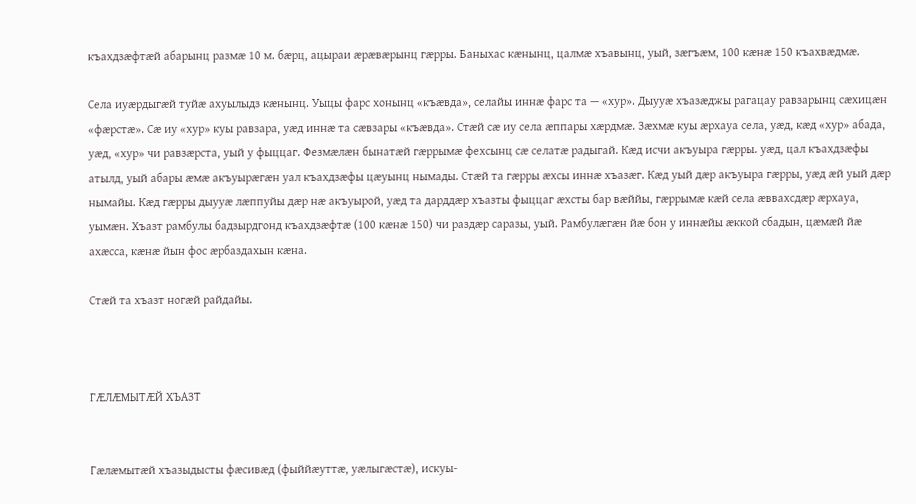къахдзæфтæй абарынц размæ 10 м. бæрц, ацыраи æрæвæрынц гæрры. Баныхас кæнынц, цалмæ хъавынц, уый, зæгъæм, 100 кæнæ 150 къахвæдмæ.

Села иуæрдыгæй туйæ ахуылыдз кæнынц. Уыцы фарс хонынц «къæвда», селайы иннæ фарс та — «хур». Дыууæ хъазæджы рагацау равзарынц сæхицæн «фæрстæ». Сæ иу «хур» куы равзара, уæд иннæ та сæвзары «къæвда». Стæй сæ иу села æппары хæрдмæ. Зæхмæ куы æрхауа села, уæд, кæд «хур» абада, уæд, «хур» чи равзæрста, уый у фыццаг. Фезмæлæн бынатæй гæррымæ фехсынц сæ селатæ радыгай. Кæд исчи акъуыра гæрры. уæд, цал къахдзæфы атылд, уый абары æмæ акъуырæгæн уал къахдзæфы цæуынц нымады. Стæй та гæрры æхсы иннæ хъазæг. Кæд уый дæр акъуыра гæрры, уæд æй уый дæр нымайы. Кæд гæрры дыууæ лæппуйы дæр нæ акъуырой, уæд та дарддæр хъазты фыццаг æхсты бар вæййы, гæррымæ кæй села æввахсдæр æрхауа, уымæн. Хъазт рамбулы бадзырдгонд къахдзæфтæ (100 кæнæ 150) чи раздæр саразы, уый. Рамбулæгæн йæ бон у иннæйы æккой сбадын, цæмæй йæ ахæсса, кæнæ йын фос æрбаздахын кæна.

Стæй та хъазт ногæй райдайы.



ГÆЛÆМЫТÆЙ ХЪАЗТ


Гæлæмытæй хъазыдысты фæсивæд (фыййæуттæ, уæлыгæстæ), искуы-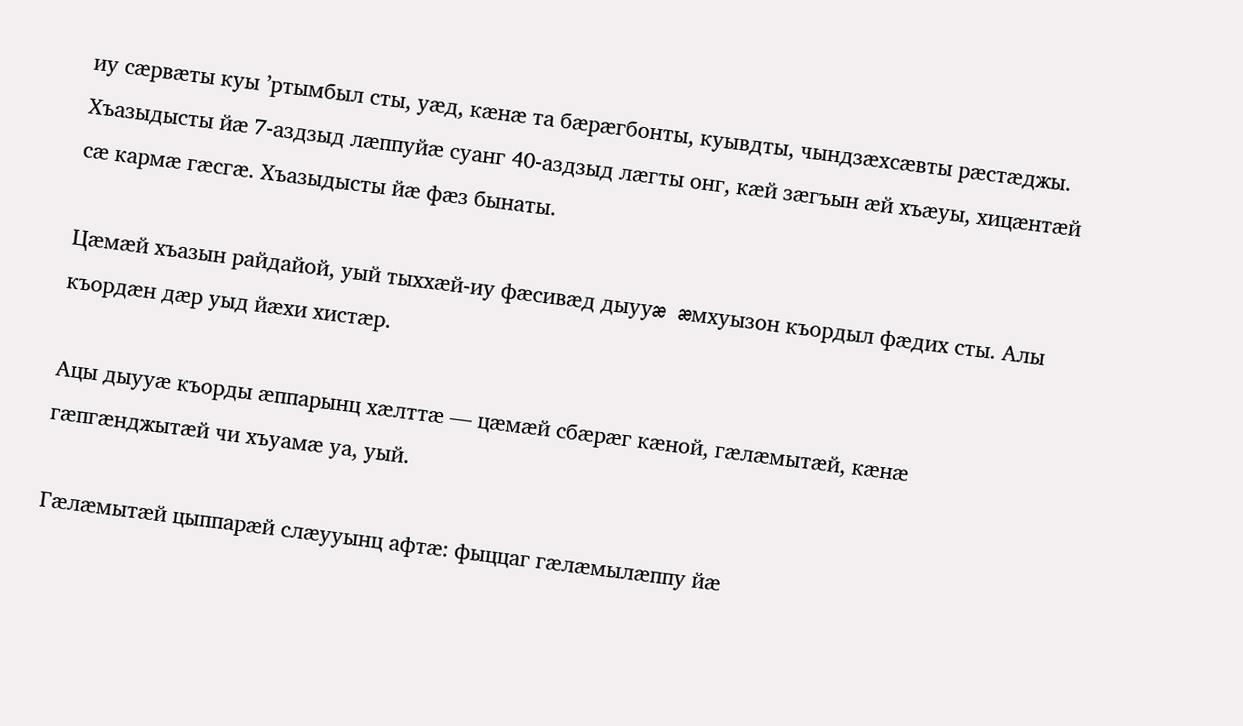иу сæрвæты куы ’ртымбыл сты, уæд, кæнæ та бæрæгбонты, куывдты, чындзæхсæвты рæстæджы. Хъазыдысты йæ 7-аздзыд лæппуйæ суанг 40-аздзыд лæгты онг, кæй зæгъын æй хъæуы, хицæнтæй сæ кармæ гæсгæ. Хъазыдысты йæ фæз бынаты.

Цæмæй хъазын райдайой, уый тыххæй-иу фæсивæд дыууæ æмхуызон къордыл фæдих сты. Алы къордæн дæр уыд йæхи хистæр.

Ацы дыууæ къорды æппарынц хæлттæ — цæмæй сбæрæг кæной, гæлæмытæй, кæнæ гæпгæнджытæй чи хъуамæ уа, уый.

Гæлæмытæй цыппарæй слæууынц афтæ: фыццаг гæлæмылæппу йæ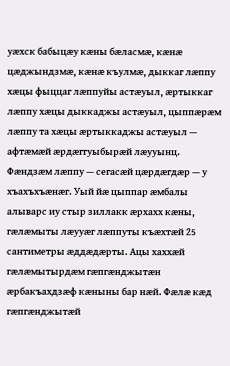уæхск бабыцæу кæны бæласмæ, кæнæ цæджындзмæ, кæнæ къулмæ, дыккаг лæппу хæцы фыццаг лæппуйы астæуыл, æртыккаг лæппу хæцы дыккаджы астæуыл, цыппæрæм лæппу та хæцы æртыккаджы астæуыл — афтæмæй æрдæггуыбырæй лæууынц. Фæндзæм лæппу — сегасæй цæрдæгдæр — у хъахъхъæнæг. Уый йæ цыппар æмбалы алыварс иу стыр зиллакк æрхахх кæны, гæлæмыты лæууæг лæппуты къæхтæй 25 сантиметры æддæдæрты. Ацы хаххæй гæлæмытырдæм гæпгæнджытæн æрбакъахдзæф кæныны бар нæй. Фæлæ кæд гæпгæнджытæй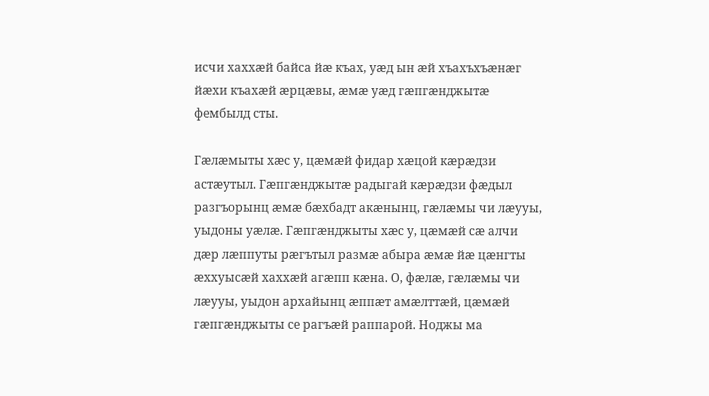исчи хаххæй байса йæ къах, уæд ын æй хъахъхъæнæг йæхи къахæй æрцæвы, æмæ уæд гæпгæнджытæ фембылд сты.

Гæлæмыты хæс у, цæмæй фидар хæцой кæрæдзи астæутыл. Гæпгæнджытæ радыгай кæрæдзи фæдыл разгъорынц æмæ бæхбадт акæнынц, гæлæмы чи лæууы, уыдоны уæлæ. Гæпгæнджыты хæс у, цæмæй сæ алчи дæр лæппуты рæгътыл размæ абыра æмæ йæ цæнгты æххуысæй хаххæй агæпп кæна. О, фæлæ, гæлæмы чи лæууы, уыдон архайынц æппæт амæлттæй, цæмæй гæпгæнджыты се рагъæй раппарой. Ноджы ма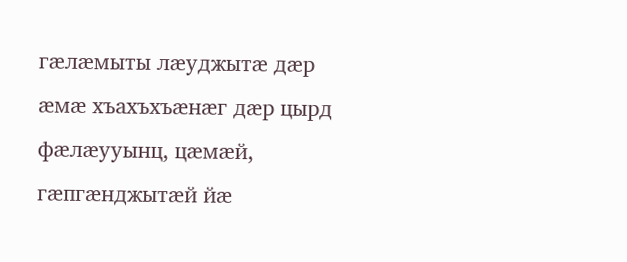гæлæмыты лæуджытæ дæр æмæ хъахъхъæнæг дæр цырд фæлæууынц, цæмæй, гæпгæнджытæй йæ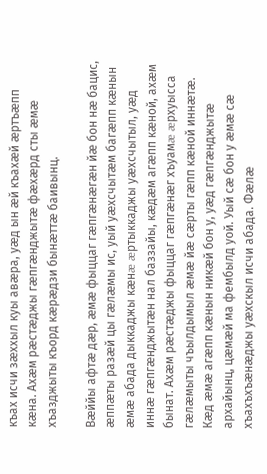къах исчи зæххыл куы авæра, уæд ын æй къахæй æртъæпп кæна. Ахæм рæстæджы гæпгæнджытæ фæхæрд сты æмæ хъазджыты къорд кæрæдзи бынæттæ баивынц.

Вæййы афтæ дæр, æмæ фыццаг гæпгæнæгæн йæ бон нæ бацис, æппæты разæй цы гæлæмы ис, уый уæхсчытæм багæпп кæнын æмæ абада дыккаджы кæнæ æртыккаджы уæхсчытыл, уæд иннæ гæпгæнджытæн нал баззайы, кæдæм агæпп кæной, ахæм бынат. Ахæм рæстæджы фыццаг гæпгæнæг хъуамæ æрхуысса гæлæмыты чъылдымыл æмæ йæ сæрты гæпп кæной иннæтæ. Кæд æмæ агæпп кæнын никæй бон у, уæд гæпгæнджытæ архайынц, цæмæй ма фембылд уой. Уый сæ бон у æмæ сæ хъахъхъæнæджы уæхскыл исчи абада. Фæлæ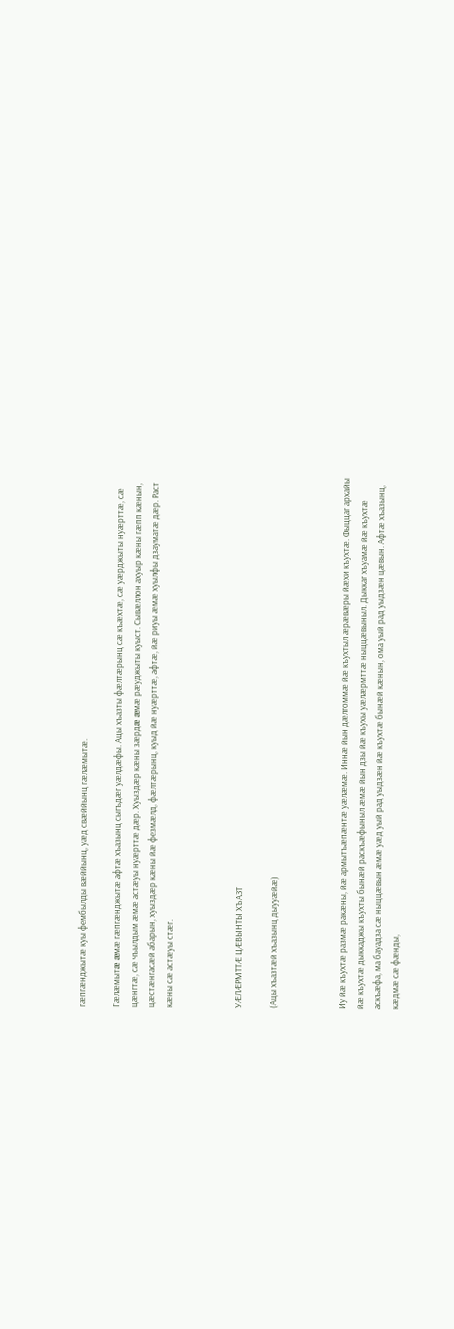гæпгæнджытæ куы фембылды вæййынц, уæд свæййынц гæлæмытæ.

Гæлæмытæ æмæ гæпгæнджытæ афтæ хъазынц сыгъдæг уæлдæфы. Ацы хъазты фæлтæрынц сæ къæхтæ, сæ уæрджыты нуæрттæ, сæ цæнгтæ, сæ чъылдым æмæ астæуы нуæрттæ дæр. Хуыздæр кæны зæрдæ æмæ рæуджыты куыст. Сывæллон ахуыр кæны гæпп кæнын, цæстæнгасæй абарын, хуыздæр кæны йæ фезмæлд, фæлтæрынц, куыд йæ нуæрттæ, афтæ, йæ риуы æмæ хуылфы дзауматæ дæр. Раст кæны сæ астæуы стæг.



УÆЛÆРМТТÆ ЦÆВЫНТЫ ХЪАЗТ

(Ацы хъазтæй хъазынц дыууæйæ)



Иу йæ къухтæ размæ ракæны, йæ армытъæпæнтæ уæлæмæ. Иннæ йын дæлгоммæ йæ къухтыл æрæвæры йæхи къухтæ. Фыццаг архайы йæ къухтæ дыккаджы къухты бынæй раскъæфыныл æмæ йын дзы йæ къухы уæлæрмттæ ныццæвыныл. Дыккаг хъуамæ йæ къухтæ аскъæфа, ма бауадза сæ ныццæвын æмæ уæд уый рад уыдзæн йæ къухтæ бынæй кæнын, ома уый рад уыдзæн цæвын. Афтæ хъазынц, кæдмæ сæ фæнды,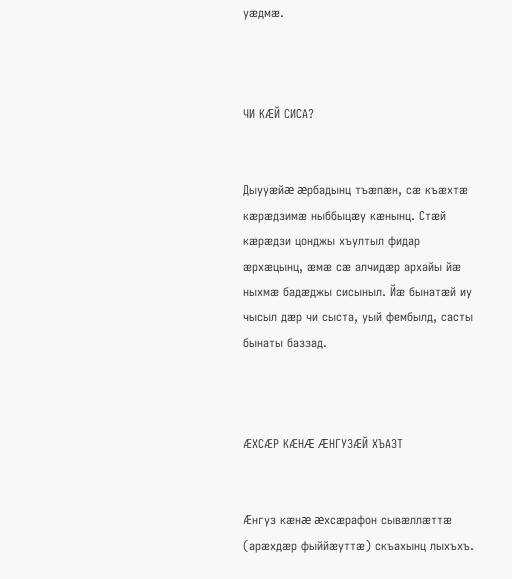уæдмæ.



ЧИ КÆЙ СИСА?


Дыууæйæ æрбадынц тъæпæн, сæ къæхтæ кæрæдзимæ ныббыцæу кæнынц. Стæй кæрæдзи цонджы хъултыл фидар æрхæцынц, æмæ сæ алчидæр архайы йæ ныхмæ бадæджы сисыныл. Йæ бынатæй иу чысыл дæр чи сыста, уый фембылд, састы бынаты баззад.



ÆХСÆР КÆНÆ ÆНГУЗÆЙ ХЪАЗТ


Æнгуз кæнæ æхсæрафон сывæллæттæ (арæхдæр фыййæуттæ) скъахынц лыхъхъ.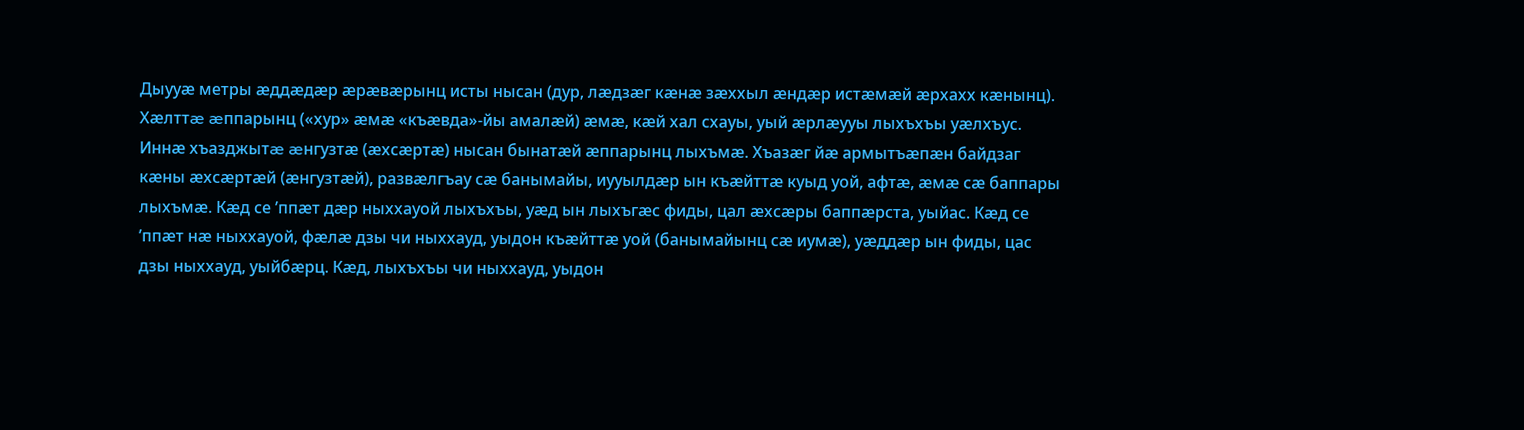Дыууæ метры æддæдæр æрæвæрынц исты нысан (дур, лæдзæг кæнæ зæххыл æндæр истæмæй æрхахх кæнынц). Хæлттæ æппарынц («хур» æмæ «къæвда»-йы амалæй) æмæ, кæй хал схауы, уый æрлæууы лыхъхъы уæлхъус. Иннæ хъазджытæ æнгузтæ (æхсæртæ) нысан бынатæй æппарынц лыхъмæ. Хъазæг йæ армытъæпæн байдзаг кæны æхсæртæй (æнгузтæй), развæлгъау сæ банымайы, иууылдæр ын къæйттæ куыд уой, афтæ, æмæ сæ баппары лыхъмæ. Кæд се ’ппæт дæр ныххауой лыхъхъы, уæд ын лыхъгæс фиды, цал æхсæры баппæрста, уыйас. Кæд се ’ппæт нæ ныххауой, фæлæ дзы чи ныххауд, уыдон къæйттæ уой (банымайынц сæ иумæ), уæддæр ын фиды, цас дзы ныххауд, уыйбæрц. Кæд, лыхъхъы чи ныххауд, уыдон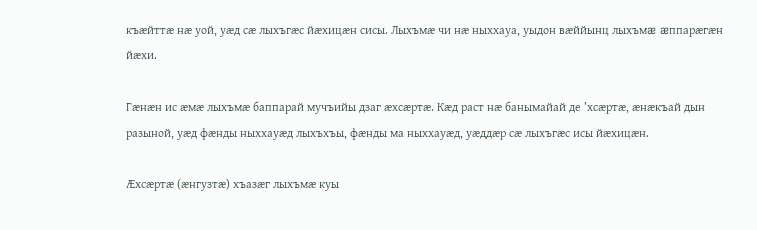къæйттæ нæ уой, уæд сæ лыхъгæс йæхицæн сисы. Лыхъмæ чи нæ ныххауа, уыдон вæййынц лыхъмæ æппарæгæн йæхи.

Гæнæн ис æмæ лыхъмæ баппарай мучъийы дзаг æхсæртæ. Кæд раст нæ банымайай де ’хсæртæ, æнæкъай дын разыной, уæд фæнды ныххауæд лыхъхъы, фæнды ма ныххауæд, уæддæр сæ лыхъгæс исы йæхицæн.

Æхсæртæ (æнгузтæ) хъазæг лыхъмæ куы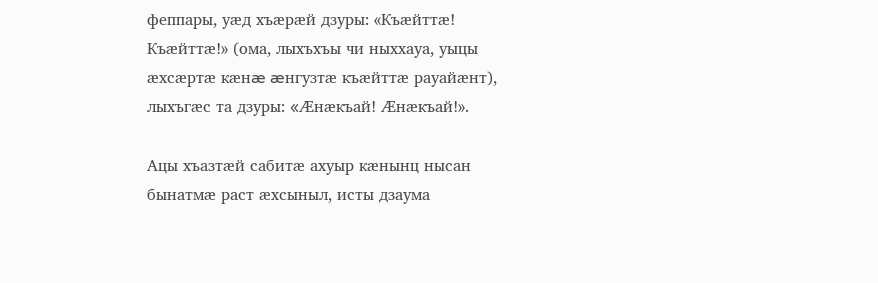феппары, уæд хъæрæй дзуры: «Къæйттæ! Къæйттæ!» (ома, лыхъхъы чи ныххауа, уыцы æхсæртæ кæнæ æнгузтæ къæйттæ рауайæнт), лыхъгæс та дзуры: «Æнæкъай! Æнæкъай!».

Ацы хъазтæй сабитæ ахуыр кæнынц нысан бынатмæ раст æхсыныл, исты дзаума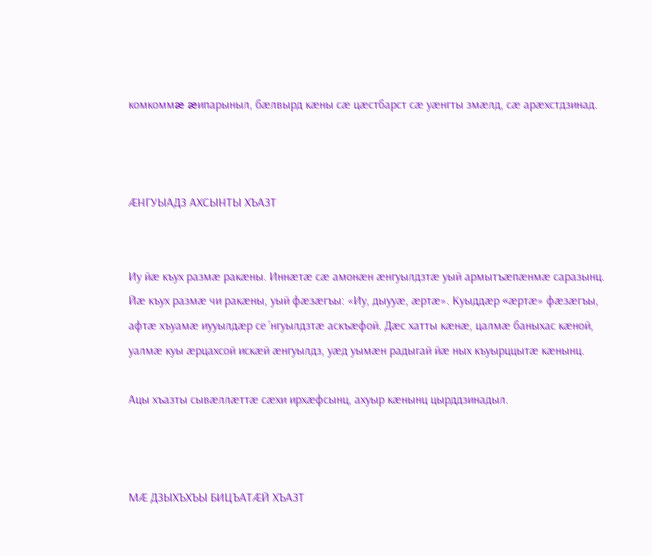комкоммæ æипарыныл, бæлвырд кæны сæ цæстбарст сæ уæнгты змæлд, сæ арæхстдзинад.



ÆНГУЫАДЗ АХСЫНТЫ ХЪАЗТ


Иу йæ къух размæ ракæны. Иннæтæ сæ амонæн æнгуылдзтæ уый армытъæпæнмæ саразынц. Йæ къух размæ чи ракæны, уый фæзæгъы: «Иу, дыууæ, æртæ». Куыддæр «æртæ» фæзæгъы, афтæ хъуамæ иууылдæр се ’нгуылдзтæ аскъæфой. Дæс хатты кæнæ, цалмæ баныхас кæной, уалмæ куы æрцахсой искæй æнгуылдз, уæд уымæн радыгай йæ ных къуырццытæ кæнынц.

Ацы хъазты сывæллæттæ сæхи ирхæфсынц, ахуыр кæнынц цырддзинадыл.



МÆ ДЗЫХЪХЪЫ БИЦЪАТÆЙ ХЪАЗТ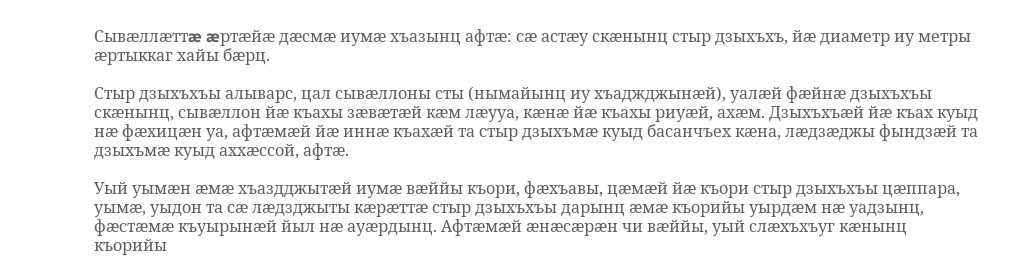Сывæллæттæ æртæйæ дæсмæ иумæ хъазынц афтæ: сæ астæу скæнынц стыр дзыхъхъ, йæ диаметр иу метры æртыккаг хайы бæрц.

Стыр дзыхъхъы алыварс, цал сывæллоны сты (нымайынц иу хъаджджынæй), уалæй фæйнæ дзыхъхъы скæнынц, сывæллон йæ къахы зæвæтæй кæм лæууа, кæнæ йæ къахы риуæй, ахæм. Дзыхъхъæй йæ къах куыд нæ фæхицæн уа, афтæмæй йæ иннæ къахæй та стыр дзыхъмæ куыд басанчъех кæна, лæдзæджы фындзæй та дзыхъмæ куыд аххæссой, афтæ.

Уый уымæн æмæ хъаздджытæй иумæ вæййы къори, фæхъавы, цæмæй йæ къори стыр дзыхъхъы цæппара, уымæ, уыдон та сæ лæдзджыты кæрæттæ стыр дзыхъхъы дарынц æмæ къорийы уырдæм нæ уадзынц, фæстæмæ къуырынæй йыл нæ ауæрдынц. Афтæмæй æнæсæрæн чи вæййы, уый слæхъхъуг кæнынц къорийы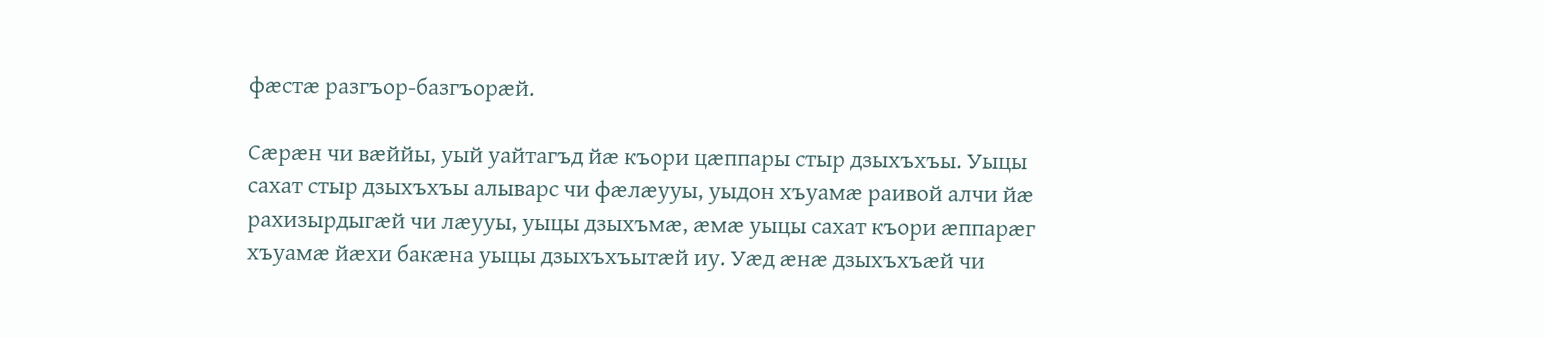фæстæ разгъор-базгъорæй.

Сæрæн чи вæййы, уый уайтагъд йæ къори цæппары стыр дзыхъхъы. Уыцы сахат стыр дзыхъхъы алыварс чи фæлæууы, уыдон хъуамæ раивой алчи йæ рахизырдыгæй чи лæууы, уыцы дзыхъмæ, æмæ уыцы сахат къори æппарæг хъуамæ йæхи бакæна уыцы дзыхъхъытæй иу. Уæд æнæ дзыхъхъæй чи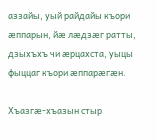аззайы, уый райдайы къори æппарын, йæ лæдзæг ратты, дзыхъхъ чи æрцахста, уыцы фыццаг къори æппарæгæн.

Хъазгæ-хъазын стыр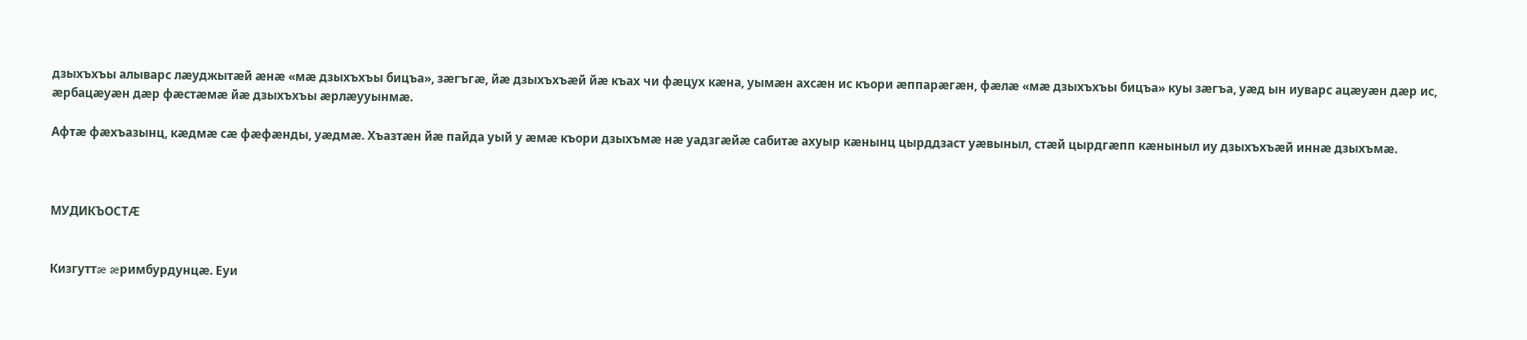дзыхъхъы алыварс лæуджытæй æнæ «мæ дзыхъхъы бицъа», зæгъгæ, йæ дзыхъхъæй йæ къах чи фæцух кæна, уымæн ахсæн ис къори æппарæгæн, фæлæ «мæ дзыхъхъы бицъа» куы зæгъа, уæд ын иуварс ацæуæн дæр ис, æрбацæуæн дæр фæстæмæ йæ дзыхъхъы æрлæууынмæ.

Афтæ фæхъазынц, кæдмæ сæ фæфæнды, уæдмæ. Хъазтæн йæ пайда уый у æмæ къори дзыхъмæ нæ уадзгæйæ сабитæ ахуыр кæнынц цырддзаст уæвыныл, стæй цырдгæпп кæныныл иу дзыхъхъæй иннæ дзыхъмæ.



МУДИКЪОСТÆ


Кизгуттæ æримбурдунцæ. Еуи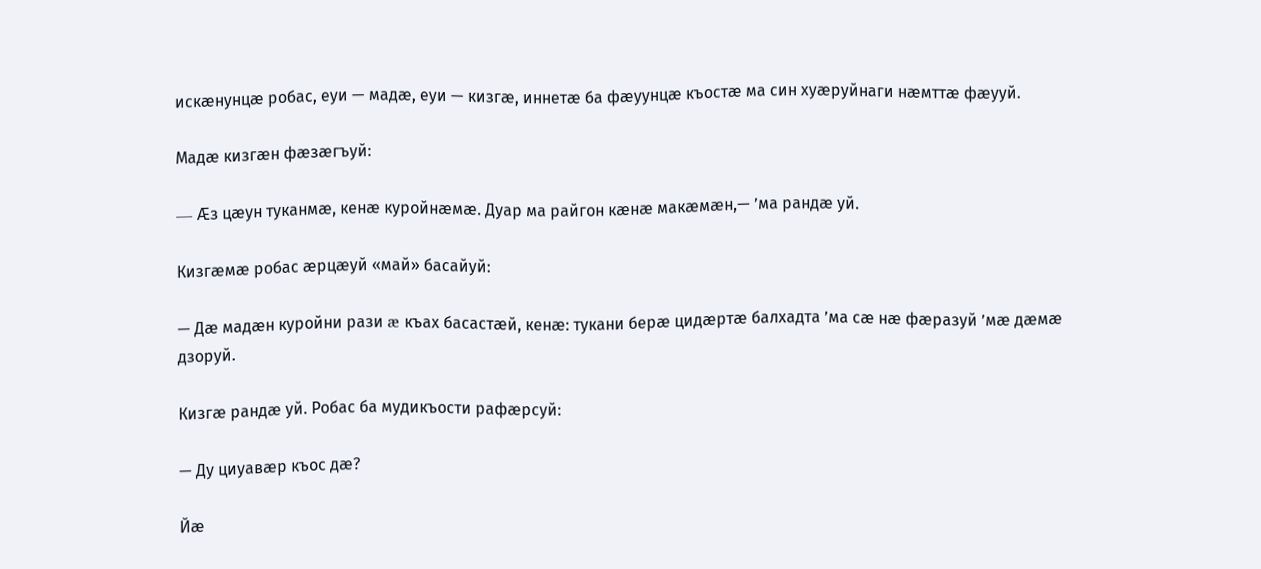искæнунцæ робас, еуи — мадæ, еуи — кизгæ, иннетæ ба фæуунцæ къостæ ма син хуæруйнаги нæмттæ фæууй.

Мадæ кизгæн фæзæгъуй:

— Æз цæун туканмæ, кенæ куройнæмæ. Дуар ма райгон кæнæ макæмæн,— ’ма рандæ уй.

Кизгæмæ робас æрцæуй «май» басайуй:

— Дæ мадæн куройни рази æ къах басастæй, кенæ: тукани берæ цидæртæ балхадта ’ма сæ нæ фæразуй ’мæ дæмæ дзоруй.

Кизгæ рандæ уй. Робас ба мудикъости рафæрсуй:

— Ду циуавæр къос дæ?

Йæ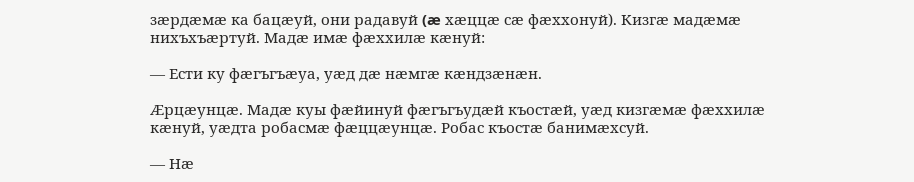зæрдæмæ ка бацæуй, они радавуй (æ хæццæ сæ фæххонуй). Кизгæ мадæмæ нихъхъæртуй. Мадæ имæ фæххилæ кæнуй:

— Ести ку фæгъгъæуа, уæд дæ нæмгæ кæндзæнæн.

Æрцæунцæ. Мадæ куы фæйинуй фæгъгъудæй къостæй, уæд кизгæмæ фæххилæ кæнуй, уæдта робасмæ фæццæунцæ. Робас къостæ банимæхсуй.

— Нæ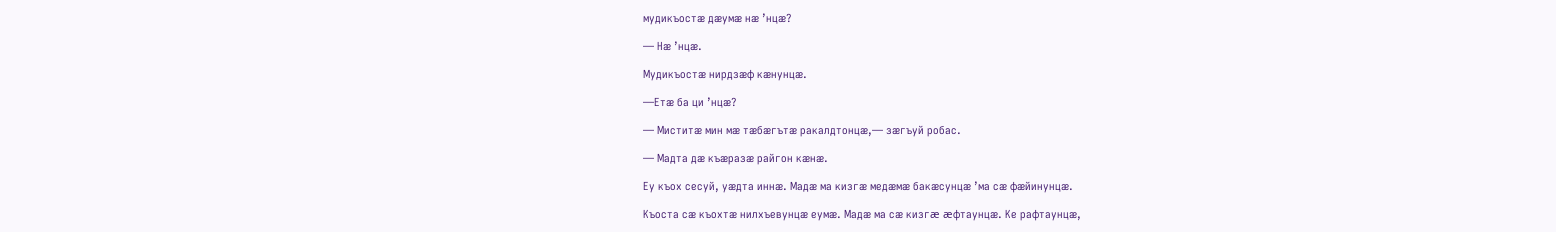мудикъостæ дæумæ нæ ’нцæ?

— Нæ ’нцæ.

Мудикъостæ нирдзæф кæнунцæ.

—Етæ ба ци ’нцæ?

— Миститæ мин мæ тæбæгътæ ракалдтонцæ,— зæгъуй робас.

— Мадта дæ къæразæ райгон кæнæ.

Еу къох сесуй, уæдта иннæ. Мадæ ма кизгæ медæмæ бакæсунцæ ’ма сæ фæйинунцæ.

Къоста сæ къохтæ нилхъевунцæ еумæ. Мадæ ма сæ кизгæ æфтаунцæ. Ке рафтаунцæ,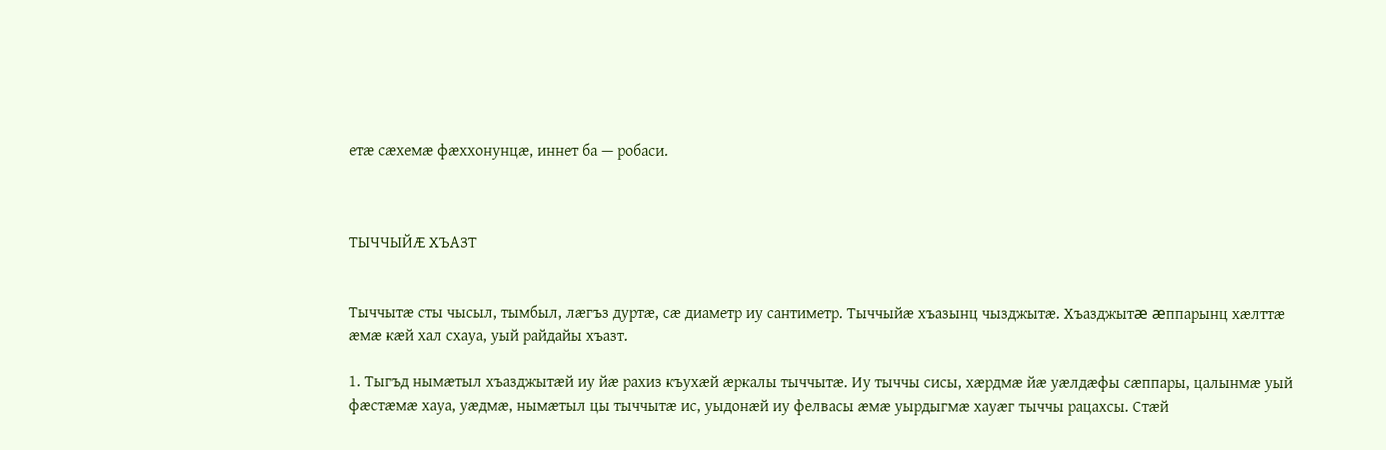етæ сæхемæ фæххонунцæ, иннет ба — робаси.



ТЫЧЧЫЙÆ ХЪАЗТ


Тыччытæ сты чысыл, тымбыл, лæгъз дуртæ, сæ диаметр иу сантиметр. Тыччыйæ хъазынц чызджытæ. Хъазджытæ æппарынц хæлттæ æмæ кæй хал схауа, уый райдайы хъазт.

1. Тыгъд нымæтыл хъазджытæй иу йæ рахиз къухæй æркалы тыччытæ. Иу тыччы сисы, хæрдмæ йæ уæлдæфы сæппары, цалынмæ уый фæстæмæ хауа, уæдмæ, нымæтыл цы тыччытæ ис, уыдонæй иу фелвасы æмæ уырдыгмæ хауæг тыччы рацахсы. Стæй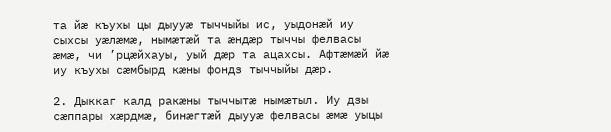та йæ къухы цы дыууæ тыччыйы ис, уыдонæй иу сыхсы уæлæмæ, нымæтæй та æндæр тыччы фелвасы æмæ, чи ’рцæйхауы, уый дæр та ацахсы. Афтæмæй йæ иу къухы сæмбырд кæны фондз тыччыйы дæр.

2. Дыккаг калд ракæны тыччытæ нымæтыл. Иу дзы сæппары хæрдмæ, бинæгтæй дыууæ фелвасы æмæ уыцы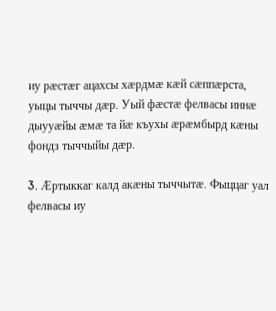иу рæстæг ацахсы хæрдмæ кæй сæппæрста, уыцы тыччы дæр. Уый фæстæ фелвасы иннæ дыууæйы æмæ та йæ къухы æрæмбырд кæны фондз тыччыйы дæр.

3. Æртыккаг калд акæны тыччытæ. Фыццаг уал фелвасы иу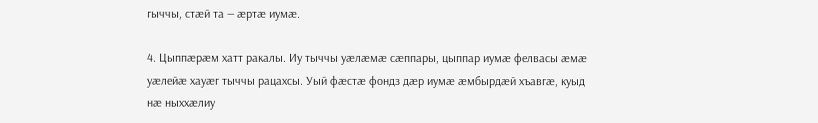гыччы, стæй та — æртæ иумæ.

4. Цыппæрæм хатт ракалы. Иу тыччы уæлæмæ сæппары, цыппар иумæ фелвасы æмæ уæлейæ хауæг тыччы рацахсы. Уый фæстæ фондз дæр иумæ æмбырдæй хъавгæ, куыд нæ ныххæлиу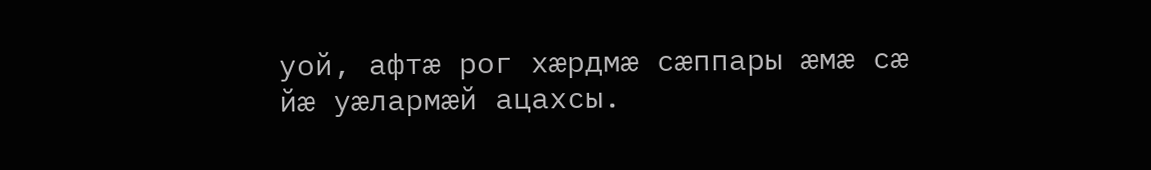уой, афтæ рог хæрдмæ сæппары æмæ сæ йæ уæлармæй ацахсы.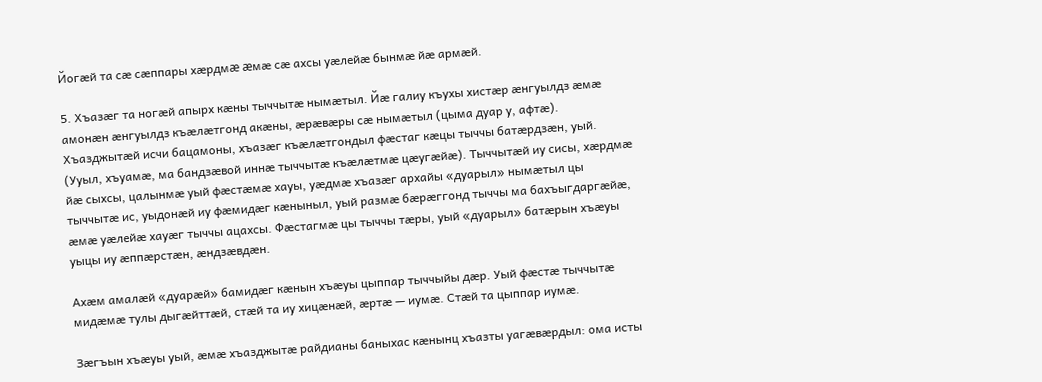Йогæй та сæ сæппары хæрдмæ æмæ сæ ахсы уæлейæ бынмæ йæ армæй.

5. Хъазæг та ногæй апырх кæны тыччытæ нымæтыл. Йæ галиу къухы хистæр æнгуылдз æмæ амонæн æнгуылдз къæлæтгонд акæны, æрæвæры сæ нымæтыл (цыма дуар у, афтæ). Хъазджытæй исчи бацамоны, хъазæг къæлæтгондыл фæстаг кæцы тыччы батæрдзæн, уый. (Ууыл, хъуамæ, ма бандзæвой иннæ тыччытæ къæлæтмæ цæугæйæ). Тыччытæй иу сисы, хæрдмæ йæ сыхсы, цалынмæ уый фæстæмæ хауы, уæдмæ хъазæг архайы «дуарыл» нымæтыл цы тыччытæ ис, уыдонæй иу фæмидæг кæныныл, уый размæ бæрæггонд тыччы ма бахъыгдаргæйæ, æмæ уæлейæ хауæг тыччы ацахсы. Фæстагмæ цы тыччы тæры, уый «дуарыл» батæрын хъæуы уыцы иу æппæрстæн, æндзæвдæн.

Ахæм амалæй «дуарæй» бамидæг кæнын хъæуы цыппар тыччыйы дæр. Уый фæстæ тыччытæ мидæмæ тулы дыгæйттæй, стæй та иу хицæнæй, æртæ — иумæ. Стæй та цыппар иумæ.

Зæгъын хъæуы уый, æмæ хъазджытæ райдианы баныхас кæнынц хъазты уагæвæрдыл: ома исты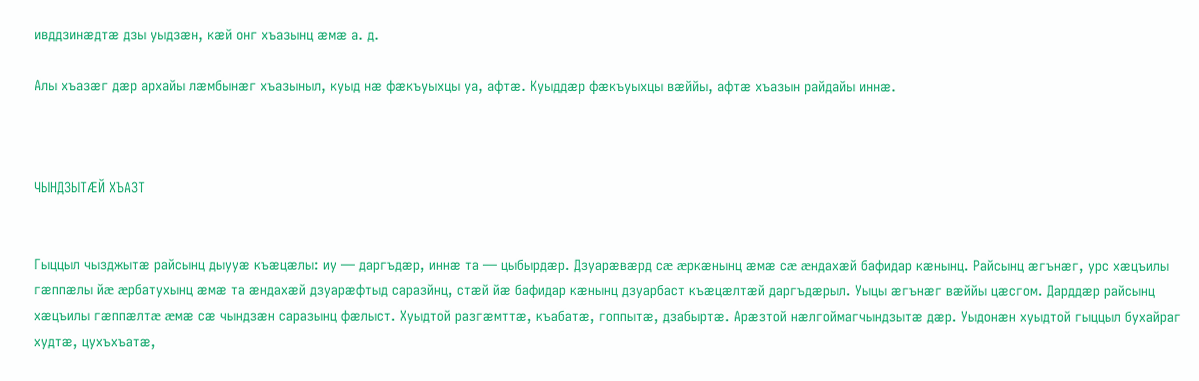ивддзинæдтæ дзы уыдзæн, кæй онг хъазынц æмæ а. д.

Алы хъазæг дæр архайы лæмбынæг хъазыныл, куыд нæ фæкъуыхцы уа, афтæ. Куыддæр фæкъуыхцы вæййы, афтæ хъазын райдайы иннæ.



ЧЫНДЗЫТÆЙ ХЪАЗТ


Гыццыл чызджытæ райсынц дыууæ къæцæлы: иу — даргъдæр, иннæ та — цыбырдæр. Дзуарæвæрд сæ æркæнынц æмæ сæ æндахæй бафидар кæнынц. Райсынц æгънæг, урс хæцъилы гæппæлы йæ æрбатухынц æмæ та æндахæй дзуарæфтыд саразйнц, стæй йæ бафидар кæнынц дзуарбаст къæцæлтæй даргъдæрыл. Уыцы æгънæг вæййы цæсгом. Дарддæр райсынц хæцъилы гæппæлтæ æмæ сæ чындзæн саразынц фæлыст. Хуыдтой разгæмттæ, къабатæ, гоппытæ, дзабыртæ. Арæзтой нæлгоймагчындзытæ дæр. Уыдонæн хуыдтой гыццыл бухайраг худтæ, цухъхъатæ,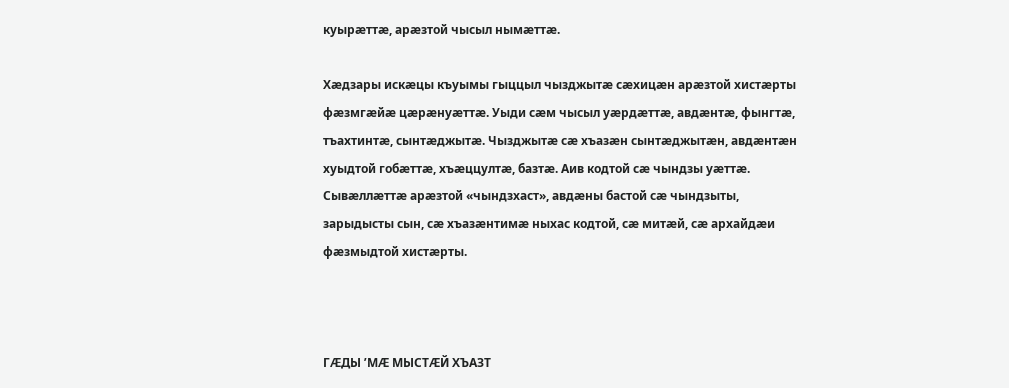куырæттæ, арæзтой чысыл нымæттæ.

Хæдзары искæцы къуымы гыццыл чызджытæ сæхицæн арæзтой хистæрты фæзмгæйæ цæрæнуæттæ. Уыди сæм чысыл уæрдæттæ, авдæнтæ, фынгтæ, тъахтинтæ, сынтæджытæ. Чызджытæ сæ хъазæн сынтæджытæн, авдæнтæн хуыдтой гобæттæ, хъæццултæ, базтæ. Аив кодтой сæ чындзы уæттæ. Сывæллæттæ арæзтой «чындзхаст», авдæны бастой сæ чындзыты, зарыдысты сын, сæ хъазæнтимæ ныхас кодтой, сæ митæй, сæ архайдæи фæзмыдтой хистæрты.



ГÆДЫ ’МÆ МЫСТÆЙ ХЪАЗТ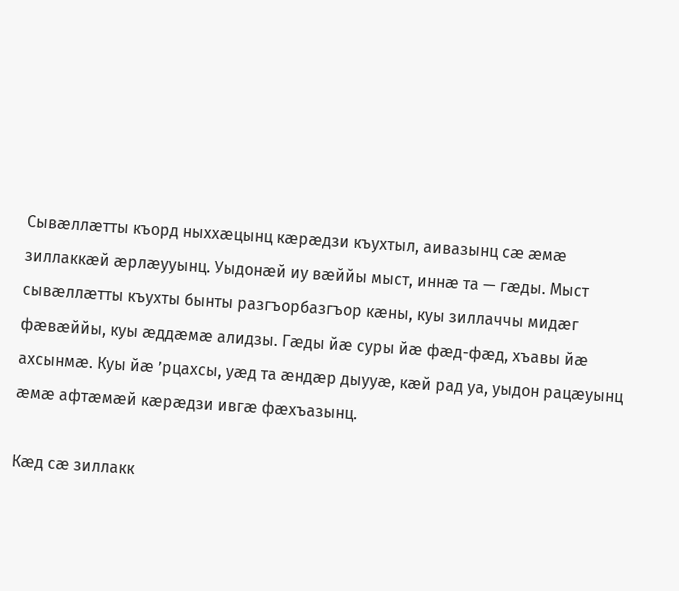Сывæллæтты къорд ныххæцынц кæрæдзи къухтыл, аивазынц сæ æмæ зиллаккæй æрлæууынц. Уыдонæй иу вæййы мыст, иннæ та — гæды. Мыст сывæллæтты къухты бынты разгъорбазгъор кæны, куы зиллаччы мидæг фæвæййы, куы æддæмæ алидзы. Гæды йæ суры йæ фæд-фæд, хъавы йæ ахсынмæ. Куы йæ ’рцахсы, уæд та æндæр дыууæ, кæй рад уа, уыдон рацæуынц æмæ афтæмæй кæрæдзи ивгæ фæхъазынц.

Кæд сæ зиллакк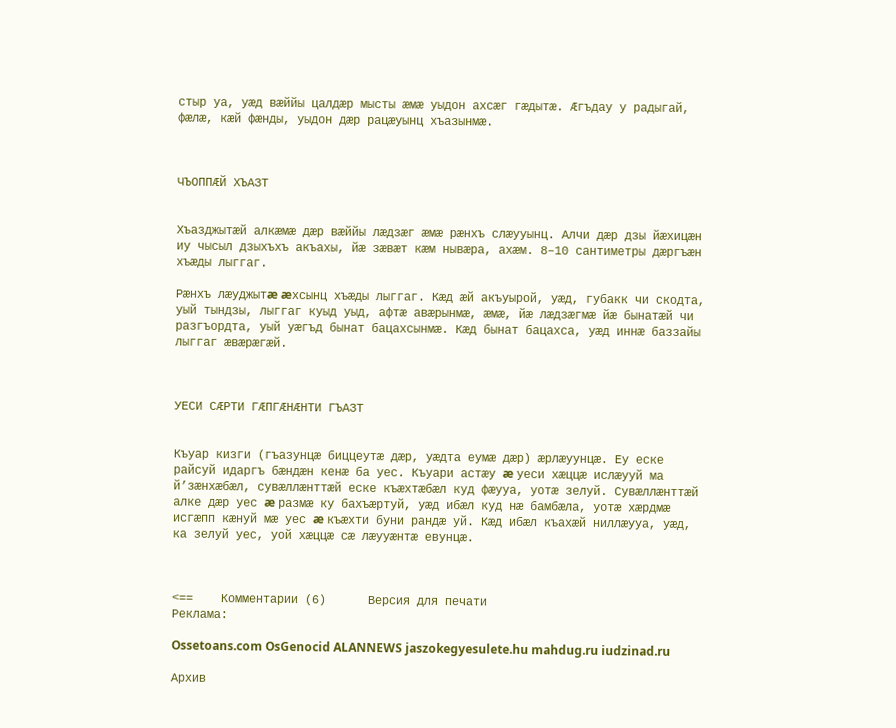стыр уа, уæд вæййы цалдæр мысты æмæ уыдон ахсæг гæдытæ. Æгъдау у радыгай, фæлæ, кæй фæнды, уыдон дæр рацæуынц хъазынмæ.



ЧЪОППÆЙ ХЪАЗТ


Хъазджытæй алкæмæ дæр вæййы лæдзæг æмæ рæнхъ слæууынц. Алчи дæр дзы йæхицæн иу чысыл дзыхъхъ акъахы, йæ зæвæт кæм нывæра, ахæм. 8–10 сантиметры дæргъæн хъæды лыггаг.

Рæнхъ лæуджытæ æхсынц хъæды лыггаг. Кæд æй акъуырой, уæд, губакк чи скодта, уый тындзы, лыггаг куыд уыд, афтæ авæрынмæ, æмæ, йæ лæдзæгмæ йæ бынатæй чи разгъордта, уый уæгъд бынат бацахсынмæ. Кæд бынат бацахса, уæд иннæ баззайы лыггаг æвæрæгæй.



УЕСИ СÆРТИ ГÆПГÆНÆНТИ ГЪАЗТ


Къуар кизги (гъазунцæ биццеутæ дæр, уæдта еумæ дæр) æрлæуунцæ. Еу еске райсуй идаргъ бæндæн кенæ ба уес. Къуари астæу æ уеси хæццæ ислæууй ма й’зæнхæбæл, сувæллæнттæй еске къæхтæбæл куд фæууа, уотæ зелуй. Сувæллæнттæй алке дæр уес æ размæ ку бахъæртуй, уæд ибæл куд нæ бамбæла, уотæ хæрдмæ исгæпп кæнуй мæ уес æ къæхти буни рандæ уй. Кæд ибæл къахæй ниллæууа, уæд, ка зелуй уес, уой хæццæ сæ лæууæнтæ евунцæ.



<==    Комментарии (6)      Версия для печати
Реклама:

Ossetoans.com OsGenocid ALANNEWS jaszokegyesulete.hu mahdug.ru iudzinad.ru

Архив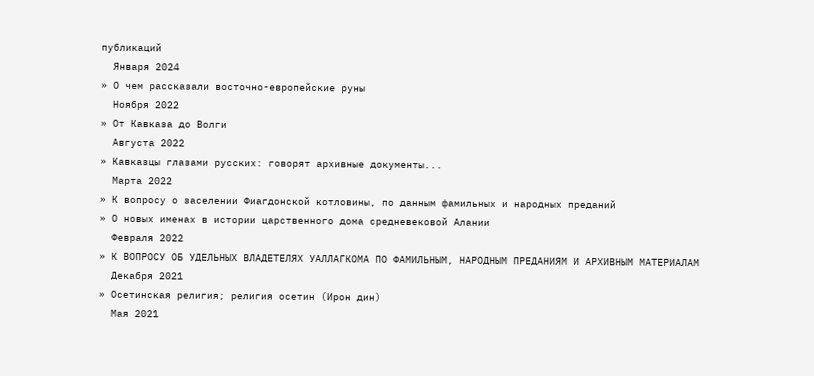публикаций
  Января 2024
» О чем рассказали восточно-европейские руны
  Ноября 2022
» От Кавказа до Волги
  Августа 2022
» Кавказцы глазами русских: говорят архивные документы...
  Марта 2022
» К вопросу о заселении Фиагдонской котловины, по данным фамильных и народных преданий
» О новых именах в истории царственного дома средневековой Алании
  Февраля 2022
» К ВОПРОСУ ОБ УДЕЛЬНЫХ ВЛАДЕТЕЛЯХ УАЛЛАГКОМА ПО ФАМИЛЬНЫМ, НАРОДНЫМ ПРЕДАНИЯМ И АРХИВНЫМ МАТЕРИАЛАМ
  Декабря 2021
» Осетинская религия; религия осетин (Ирон дин)
  Мая 2021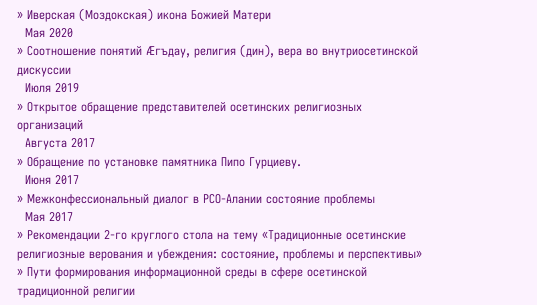» Иверская (Моздокская) икона Божией Матери
  Мая 2020
» Соотношение понятий Æгъдау, религия (дин), вера во внутриосетинской дискуссии
  Июля 2019
» Открытое обращение представителей осетинских религиозных организаций
  Августа 2017
» Обращение по установке памятника Пипо Гурциеву.
  Июня 2017
» Межконфессиональный диалог в РСО-Алании состояние проблемы
  Мая 2017
» Рекомендации 2-го круглого стола на тему «Традиционные осетинские религиозные верования и убеждения: состояние, проблемы и перспективы»
» Пути формирования информационной среды в сфере осетинской традиционной религии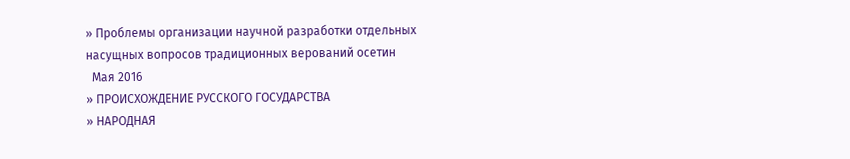» Проблемы организации научной разработки отдельных насущных вопросов традиционных верований осетин
  Мая 2016
» ПРОИСХОЖДЕНИЕ РУССКОГО ГОСУДАРСТВА
» НАРОДНАЯ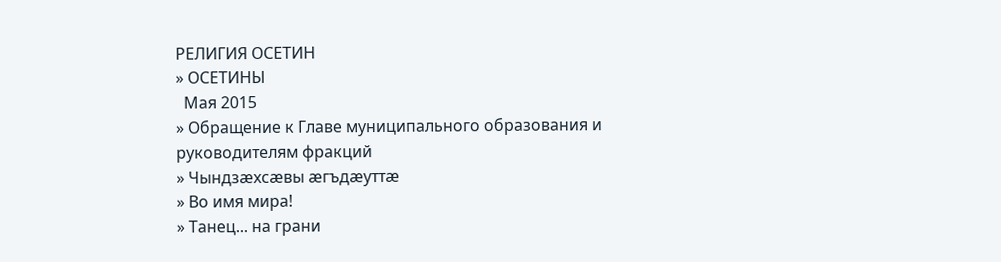РЕЛИГИЯ ОСЕТИН
» ОСЕТИНЫ
  Мая 2015
» Обращение к Главе муниципального образования и руководителям фракций
» Чындзӕхсӕвы ӕгъдӕуттӕ
» Во имя мира!
» Танец... на грани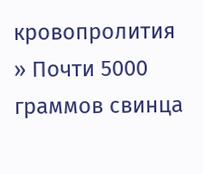кровопролития
» Почти 5000 граммов свинца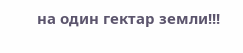на один гектар земли!!!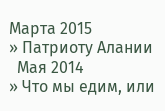Марта 2015
» Патриоту Алании
  Мая 2014
» Что мы едим, или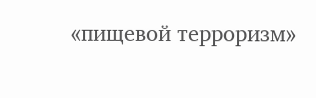«пищевой терроризм»